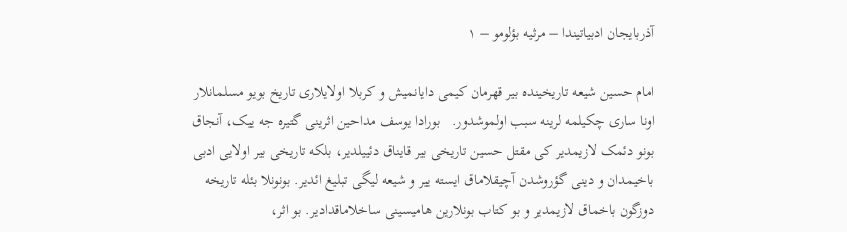آذربایجان ادبیاتیندا – مرثیه بؤلومو – ۱

امام حسین شیعه تاریخینده بیر قهرمان کیمی دایانمیش و کربلا اولایلاری تاریخ بویو مسلمانلار اونا ساری چکیلمه لرینه سبب اولموشدور.   بورادا یوسف مداحین اثرینی گتیره جه ییک، آنجاق بونو دئمک لازیمدیر کی مقتل حسین تاریخی بیر قایناق دئییلدیر، بلکه تاریخی بیر اولایی ادبی باخیمدان و دینی گؤروشدن آچیقلاماق ایسته ییر و شیعه لیگی تبلیغ ائدیر. بونونلا بئله تاریخه دوزگون باخماق لازیمدیر و بو کتاب بونلارین هامیسینی ساخلاماقدادیر. بو اثر،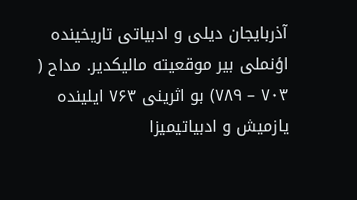آذربایجان دیلی و ادبیاتی تاریخینده اؤنملی بیر موقعیته مالیکدیر. مداح ( ۷۰۳ – ۷۸۹) بو اثرینی ۷۶۳ ایلینده یازمیش و ادبیاتیمیزا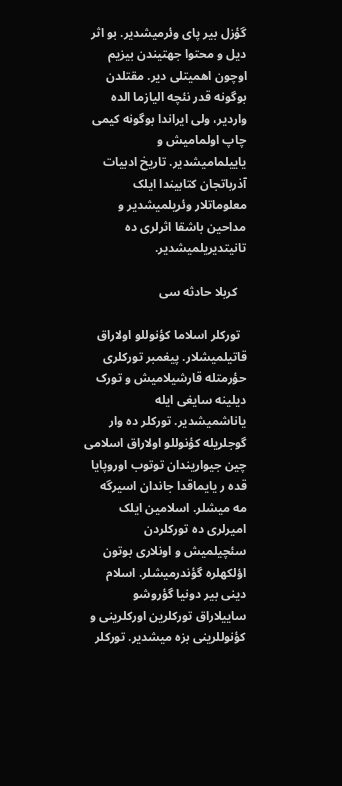گؤزل بیر پای وئرمیشدیر. بو اثر دیل و محتوا جهتیندن بیزیم اوچون اهمیتلی دیر. مقتلدن بوگونه قدر نئچه الیازما الده واردیر، ولی ایراندا بوگونه کیمی چاپ اولمامیش و یاییلمامیشدیر. تاریخ ادبیات آذرباتجان کتابیندا ایلک معلوماتلار وئریلمیشدیر و مداحین باشقا اثرلری ده تانیتدیریلمیشدیر.

   کربلا حادثه سی

  تورکلر اسلاما کؤنوللو اولاراق قاتیلمیشلار. پیغمبر تورکلری حؤرمتله قارشیلامیش و تورک دیلینه سایغی ایله یاناشمیشدیر. تورکلر ده وار گوجلریله کؤنوللو اولاراق اسلامی چین جیواریندان توتوب اوروپایا قده ر یایماقدا جاندان اسیرگه مه میشلر. اسلامین ایلک امیرلری ده تورکلردن سئچیلمیش و اونلاری بوتون اؤلکهلره گؤندرمیشلر. اسلام دینی بیر دونیا گؤروشو ساییلاراق تورکلرین اورکلرینی و کؤنوللرینی بزه میشدیر. تورکلر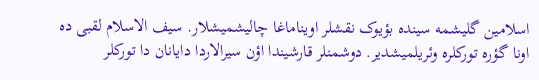اسلامین گلیشمه سینده بؤیوک نقشلر اویناماغا چالیشمیشلار. سیف الاسلام لقبی ده اونا گؤره تورکلره وئریلمیشدیر. دوشمنلر قارشیندا اؤن سیرالاردا دایانان دا تورکلر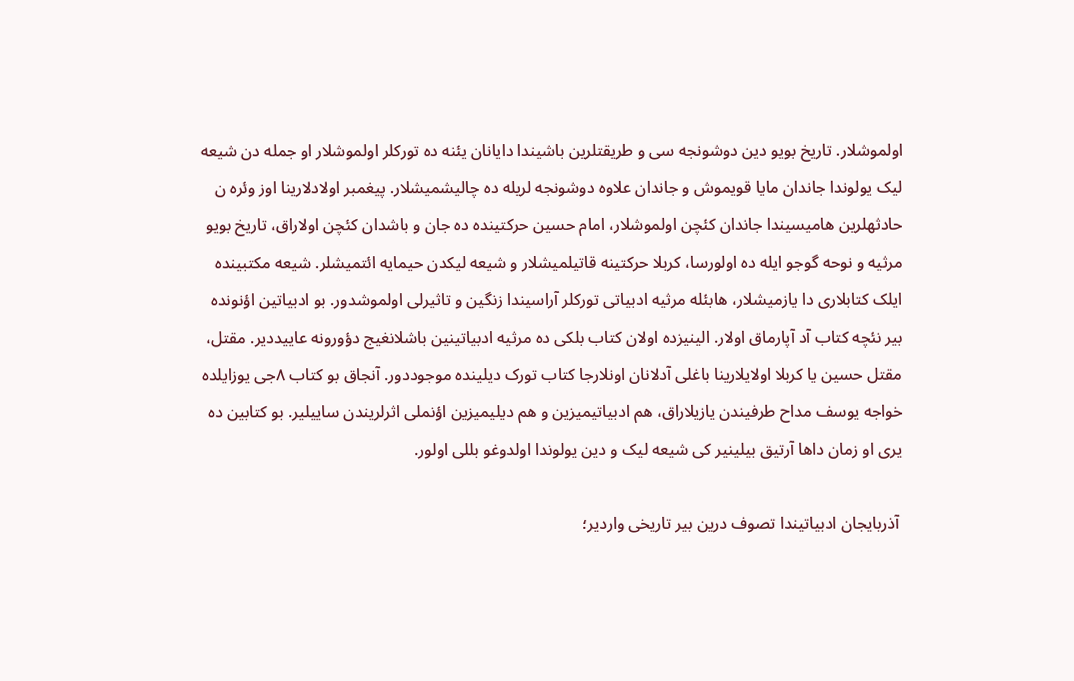اولموشلار. تاریخ بویو دین دوشونجه سی و طریقتلرین باشیندا دایانان یئنه ده تورکلر اولموشلار او جمله دن شیعه لیک یولوندا جاندان مایا قویموش و جاندان علاوه دوشونجه لریله ده چالیشمیشلار. پیغمبر اولادلارینا اوز وئره ن حادثهلرین هامیسیندا جاندان کئچن اولموشلار، امام حسین حرکتینده ده جان و باشدان کئچن اولاراق، تاریخ بویو مرثیه و نوحه گوجو ایله ده اولورسا، کربلا حرکتینه قاتیلمیشلار و شیعه لیکدن حیمایه ائتمیشلر. شیعه مکتبینده ایلک کتابلاری دا یازمیشلار، هابئله مرثیه ادبیاتی تورکلر آراسیندا زنگین و تاثیرلی اولموشدور. بو ادبیاتین اؤنونده بیر نئچه کتاب آد آپارماق اولار. الینیزده اولان کتاب بلکی ده مرثیه ادبیاتینین باشلانغیج دؤورونه عاییددیر. مقتل، مقتل حسین یا کربلا اولایلارینا باغلی آدلانان اونلارجا کتاب تورک دیلینده موجوددور. آنجاق بو کتاب ۸جی یوزایلده خواجه یوسف مداح طرفیندن یازیلاراق، هم ادبیاتیمیزین و هم دیلیمیزین اؤنملی اثرلریندن ساییلیر. بو کتابین ده یری او زمان داها آرتیق بیلینیر کی شیعه لیک و دین یولوندا اولدوغو بللی اولور.

 آذربایجان ادبیاتیندا تصوف درین بیر تاریخی واردیر؛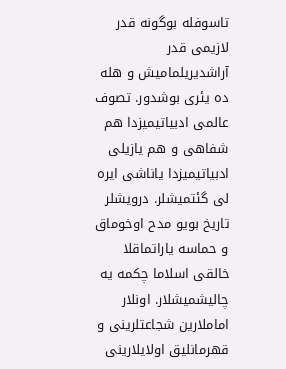تاسوفله بوگونه قدر لازیمی قدر آراشدیریلمامیش و هله ده یئری بوشدور. تصوف عالمی ادبیاتیمیزدا هم شفاهی و هم یازیلی ادبیاتیمیزدا یاناشی ایره لی گئتمیشلر. درویشلر تاریخ بویو مدح اوخوماق و حماسه یاراتماقلا خالقی اسلاما چکمه یه چالیشمیشلار. اونلار اماملارین شجاعتلرینی و قهرمانلیق اولایلارینی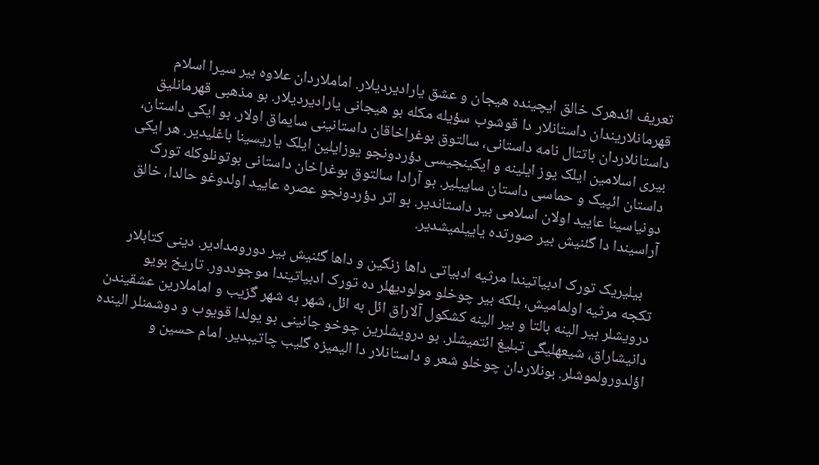تعریف ائدهرک خالق ایچینده هیجان و عشق یارادیردیلار. اماملاردان علاوه بیر سیرا اسلام قهرمانلاریندان داستانلار دا قوشوب سؤیله مکله بو هیجانی یارادیردیلار. بو مذهبی قهرمانلیق داستانلاردان باتتال نامه داستانی، سالتوق بوغراخاقان داستانینی سایماق اولار. بو ایکی داستان، بیری اسلامین ایلک یوز ایلینه و ایکینجیسی دؤردونجو یوزایلین ایلک یاریسینا باغلیدیر. هر ایکی داستان ائپیک و حماسی داستان ساییلیر. بو آرادا سالتوق بوغراخان داستانی بوتونلوکله تورک دونیاسینا عایید اولان اسلامی بیر داستاندیر. بو اثر دؤردونجو عصره عایید اولدوغو حالدا، خالق آراسیندا دا گئنیش بیر صورتده یاییلمیشدیر.

   بیلیریک تورک ادبیاتیندا مرثیه ادبیاتی داها زنگین و داها گئنیش بیر دورومدادیر. دینی کتابلار تکجه مرثیه اولمامیش، بلکه بیر چوخلو مولودیهلر ده تورک ادبیاتیندا موجوددور. تاریخ بویو درویشلر بیر الینه بالتا و بیر الینه کشکول آلاراق ائل به ائل، شهر به شهر گزیب و اماملارین عشقیندن دانیشاراق، شیعهلیگی تبلیغ ائتمیشلر. بو درویشلرین چوخو جانینی بو یولدا قویوب و دوشمنلر الینده اؤلدورولموشلر. بونلاردان چوخلو شعر و داستانلار دا الیمیزه گلیب چاتیبدیر. امام حسین و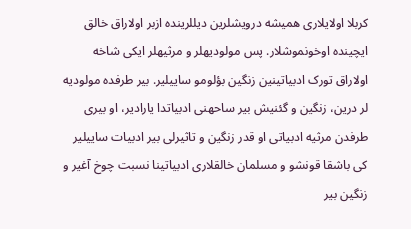کربلا اولایلاری همیشه درویشلرین دیللرینده ازبر اولاراق خالق ایچینده اوخونموشلار. پس مولودیهلر و مرثیهلر ایکی شاخه اولاراق تورک ادبیاتینین زنگین بؤلومو ساییلیر. بیر طرفده مولودیه لر درین، زنگین و گئنیش بیر ساحهنی ادبیاتدا یارادیر، او بیری طرفدن مرثیه ادبیاتی او قدر زنگین و تاثیرلی بیر ادبیات ساییلیر کی باشقا قونشو و مسلمان خالقلاری ادبیاتینا نسبت چوخ آغیر و زنگین بیر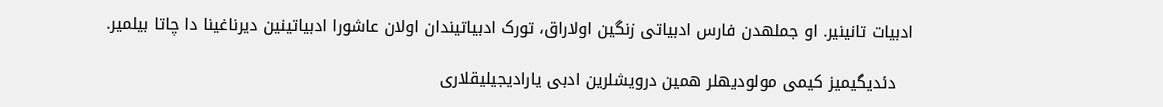ادبیات تانینیر. او جملهدن فارس ادبیاتی زنگین اولاراق، تورک ادبیاتیندان اولان عاشورا ادبیاتینین دیرناغینا دا چاتا بیلمیر.

   دئدیگیمیز کیمی مولودیهلر همین درویشلرین ادبی یارادیجیلیقلاری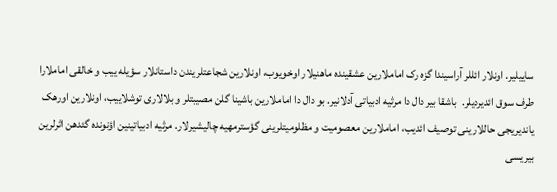ساییلیر. اونلار ائللر آراسیندا گزه رک اماملارین عشقینده ماهنیلار اوخویوب، اونلارین شجاعتلریندن داستانلار سؤیله ییب و خالقی اماملارا طرف سوق ائدیردیلر.  باشقا بیر دال دا مرثیه ادبیاتی آدلانیر. بو دال دا اماملارین باشینا گلن مصیبتلر و بلالاری توشلاییب، اونلارین اورهک یاندیریجی حاللارینی توصیف ائدیب، اماملارین معصومیت و مظلومیتلرینی گؤسترمهیه چالیشیرلار. مرثیه ادبیاتینین اؤنونده گئدهن اثرلرین بیریسی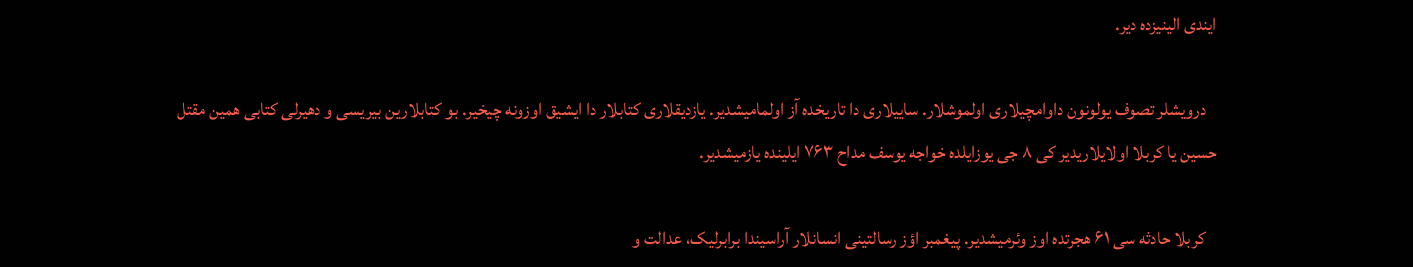ایندی الینیزده دیر.

   درویشلر تصوف یولونون داوامچیلاری اولموشلار. ساییلاری دا تاریخده آز اولمامیشدیر. یازدیقلاری کتابلار دا ایشیق اوزونه چیخیر. بو کتابلارین بیریسی و دهیرلی کتابی همین مقتل حسین یا کربلا اولایلاریدیر کی ۸ جی یوزایلده خواجه یوسف مداح ۷۶۳ ایلینده یازمیشدیر.

   کربلا حادثه سی ۶۱ هجرتده اوز وئرمیشدیر. پیغمبر اؤز رسالتینی انسانلار آراسیندا برابرلیک، عدالت و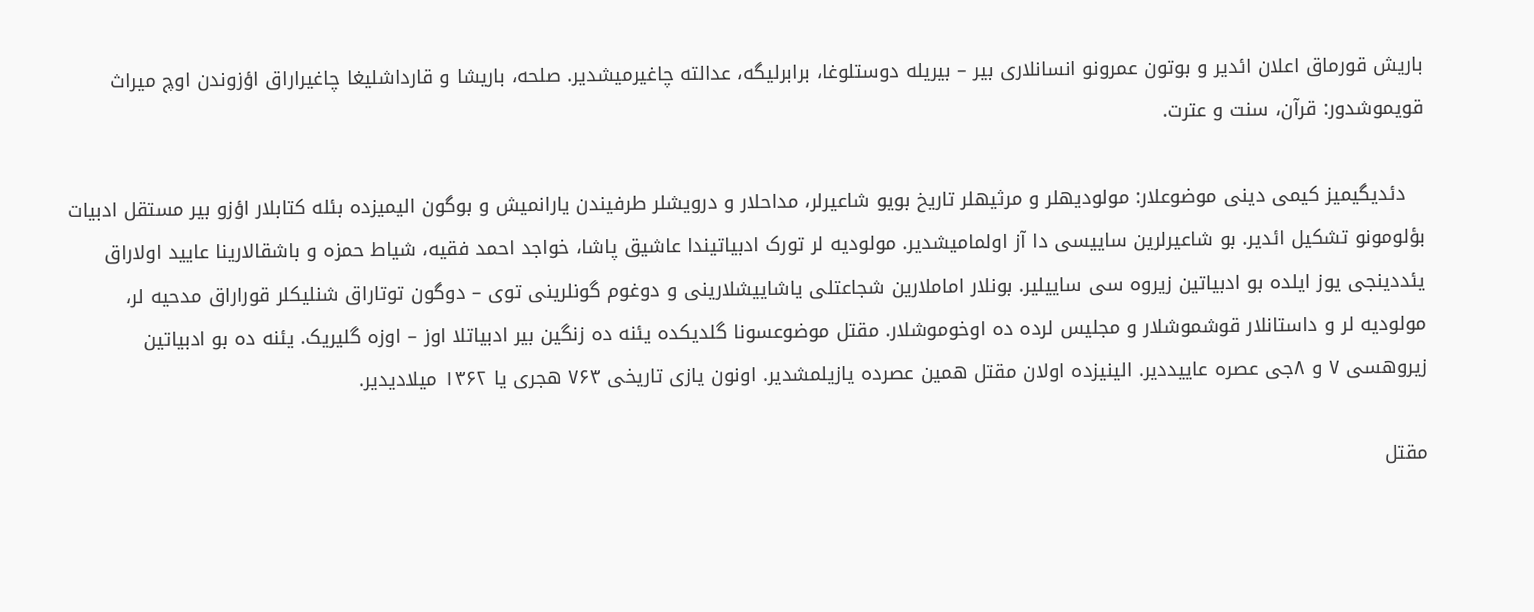باریش قورماق اعلان ائدیر و بوتون عمرونو انسانلاری بیر – بیریله دوستلوغا، برابرلیگه، عدالته چاغیرمیشدیر. صلحه، باریشا و قارداشلیغا چاغیراراق اؤزوندن اوچ میراث قویموشدور: قرآن، سنت و عترت.

   دئدیگیمیز کیمی دینی موضوعلار: مولودیهلر و مرثیهلر تاریخ بویو شاعیرلر، مداحلار و درویشلر طرفیندن یارانمیش و بوگون الیمیزده بئله کتابلار اؤزو بیر مستقل ادبیات بؤلومونو تشکیل ائدیر. بو شاعیرلرین ساییسی دا آز اولمامیشدیر. مولودیه لر تورک ادبیاتیندا عاشیق پاشا، خواجد احمد فقیه، شیاط حمزه و باشقالارینا عایید اولاراق یئددینجی یوز ایلده بو ادبیاتین زیروه سی ساییلیر. بونلار اماملارین شجاعتلی یاشاییشلارینی و دوغوم گونلرینی توی – دوگون توتاراق شنلیکلر قوراراق مدحیه لر، مولودیه لر و داستانلار قوشموشلار و مجلیس لرده ده اوخوموشلار. مقتل موضوعسونا گلدیکده یئنه ده زنگین بیر ادبیاتلا اوز – اوزه گلیریک. یئنه ده بو ادبیاتین زیروهسی ۷ و ۸جی عصره عاییددیر. الینیزده اولان مقتل همین عصرده یازیلمشدیر. اونون یازی تاریخی ۷۶۳ هجری یا ۱۳۶۲ میلادیدیر.

مقتل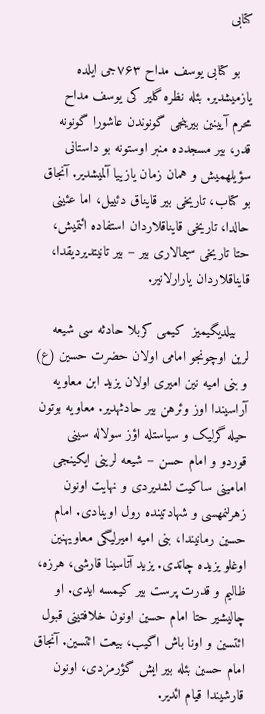کتابی

   بو کتابی یوسف مداح ۷۶۳جی ایلده یازمیشدیر. بئله نظره گلیر کی یوسف مداح محرم آیینین بیرینجی گونوندن عاشورا گونونه قدر، بیر مسجدده منبر اوستونه بو داستانی سؤیلهمیش و همان زمان یازییا آلمیشدیر. آنجاق بو کتاب، تاریخی بیر قایناق دئییل، اما عئینی حالدا، تاریخی قایناقلاردان استفاده ائتمیش، حتا تاریخی سیمالاری بیر – بیر تانیتدیردیقدا، قایناقلاردان یارارلانیر.

   بیلدیگیمیز  کیمی کربلا حادثه سی شیعه لرین اوچونجو امامی اولان حضرت حسین (ع) و بنی امیه نین امیری اولان یزید ابن معاویه آراسیندا اوز وئرهن بیر حادثهدیر. معاویه بوتون حیله گرلیک و سیاستله اؤز سولاله سینی قوردو و امام حسن – شیعه لرینی ایکینجی امامینی ساکیت لشدیردی و نهایت اونون زهرلنمهسی و شهادتینده رول اوینادی. امام حسین رمانیندا، بنی امیه امیرلیگی معاویهنین اوغلو یزیده چاتدی. یزید آتاسینا قارشی، هرزه، ظالیم و قدرت پرست بیر کیمسه ایدی. او چالیشیر حتا امام حسین اونون خلافتینی قبول ائتسین و اونا باش اگیب، بیعت ائتسین. آنجاق امام حسین بئله بیر ایش گؤرمزدی، اونون قارشیندا قیام ائدیر.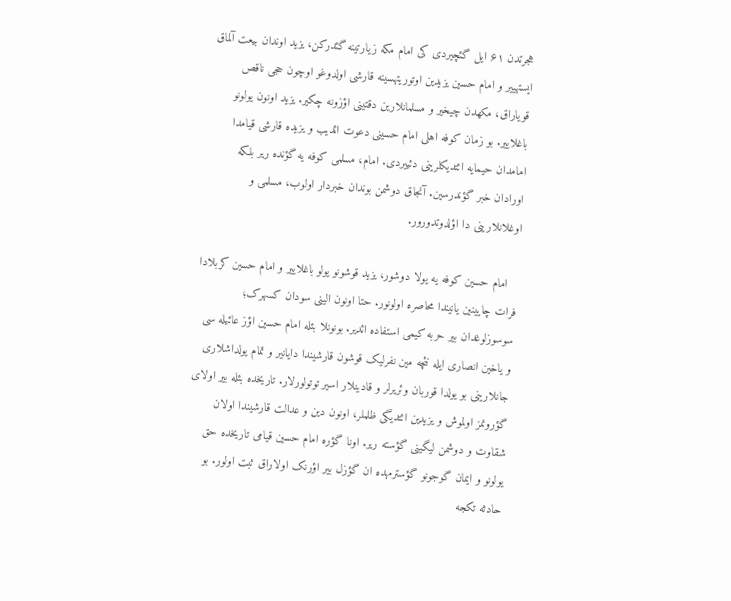هجرتدن ۶۱ ایل گئچیردی کی امام مکه زیارتینه گئدرکن، یزید اوندان بیعت آلماق ایستهییر و امام حسین یزیدین اوتوریتهسینه قارشی اولدوغو اوچون حجی ناقص قویاراق، مکهدن چیخیر و مسلمانلارین دقتینی اؤزونه چکیر. یزید اونون یولونو باغلاییر. بو زمان کوفه اهلی امام حسینی دعوت ائدیب و یزیده قارشی قیامدا امامدان حیمایه ائتدیکلرینی دئییردی. امام، مسلمی کوفه یه گؤنده ریر بلکه اورادان خبر گؤندرسین. آنجاق دوشمن بوندان خبردار اولوب، مسلمی و اوغلانلارینی دا اؤلدوتدورور.

   امام حسین کوفه یه یولا دوشور، یزید قوشونو یولو باغلاییر و امام حسین کربلادا فرات چایینین یانیندا محاصره اولونور. حتا اونون الینی سودان کسهرک؛ سوسوزلوغدان بیر حربه کیمی استفاده ائدیر. بونونلا بئله امام حسین اؤز عائیله سی و یاخین انصاری ایله نئچه مین نفرلیک قوشون قارشیندا دایانیر و تمام یولداشلاری جانلارینی بو یولدا قوربان وئریرلر و قادینلار اسیر توتولورلار. تاریخده بئله بیر اولای گؤرونمز اولموش و یزیدین ائتدیگی ظلملر، اونون دین و عدالت قارشیندا اولان شقاوت و دوشمن لیگینی گؤسته ریر. اونا گؤره امام حسین قیامی تاریخده حق یولونو و ایمان گوجونو گؤسترمهده ان گؤزل بیر اؤرنک اولاراق ثبت اولور. بو حادثه تکجه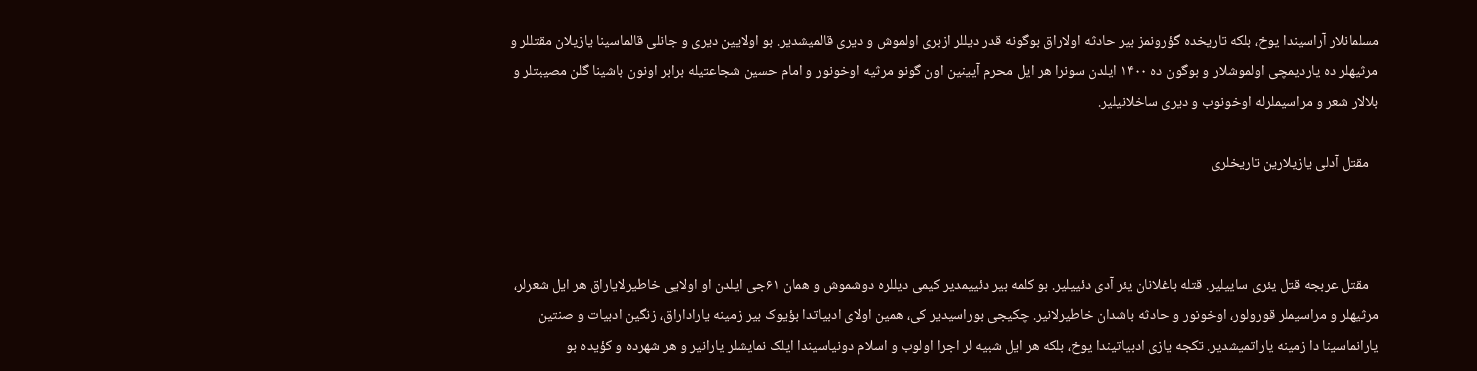مسلمانلار آراسیندا یوخ، بلکه تاریخده گؤرونمز بیر حادثه اولاراق بوگونه قدر دیللر ازبری اولموش و دیری قالمیشدیر. بو اولایین دیری و جانلی قالماسینا یازیلان مقتللر و مرثیهلر ده یاردیمچی اولموشلار و بوگون ده ۱۴۰۰ ایلدن سونرا هر ایل محرم آیینین اون گونو مرثیه اوخونور و امام حسین شجاعتیله برابر اونون باشینا گلن مصیبتلر و بلالار شعر و مراسیملرله اوخونوب و دیری ساخلانیلیر.

   مقتل آدلی یازیلارین تاریخلری



   مقتل عربجه قتل یئری ساییلیر. قتله باغلانان یئر آدی دئییلیر. بو کلمه بیر دئییمدیر کیمی دیللره دوشموش و همان ۶۱جی ایلدن او اولایی خاطیرلایاراق هر ایل شعرلر، مرثیهلر و مراسیملر قورولور، اوخونور و حادثه باشدان خاطیرلانیر. چکیجی بوراسیدیر کی، همین اولای ادبیاتدا بؤیوک بیر زمینه یاراداراق، زنگین ادبیات و صنتین یارانماسینا دا زمینه یاراتمیشدیر. تکجه یازی ادبیاتیندا یوخ، بلکه هر ایل شبیه لر اجرا اولوب و اسلام دونیاسیندا ایلک نمایشلر یارانیر و هر شهرده و کؤیده بو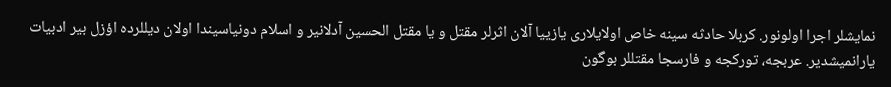نمایشلر اجرا اولونور. کربلا حادثه سینه خاص اولایلاری یازییا آلان اثرلر مقتل و یا مقتل الحسین آدلانیر و اسلام دونیاسیندا اولان دیللرده اؤزل بیر ادبیات یارانمیشدیر. عربجه، تورکجه و فارسجا مقتللر بوگون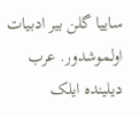ساییا گلن بیر ادبیات اولموشدور. عرب دیلینده ایلک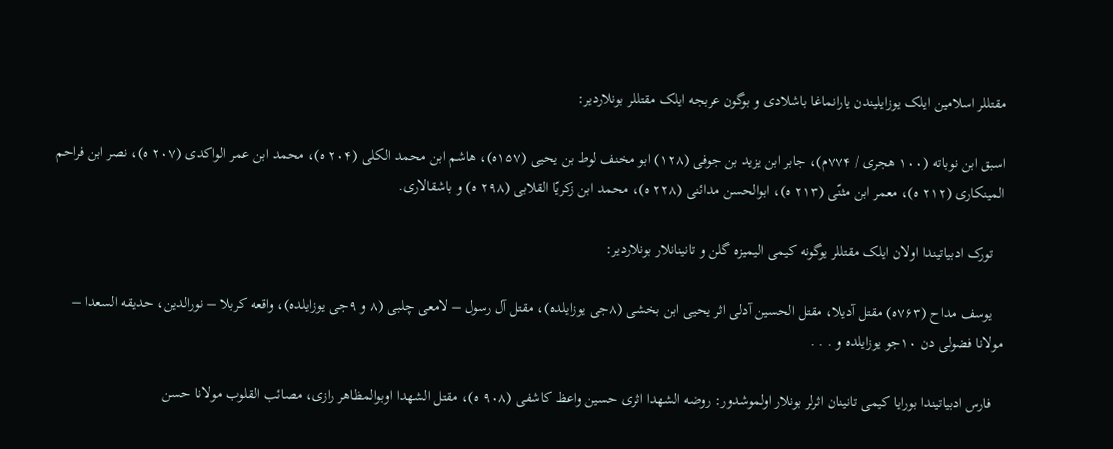مقتللر اسلامین ایلک یوزایلیندن یارانماغا باشلادی و بوگون عربجه ایلک مقتللر بونلاردیر:

اسبق ابن نوباته (۱۰۰ هجری / ۷۷۴م)، جابر ابن یزید بن جوفی (۱۲۸) ابو مخنف لوط بن یحیی (۱۵۷ه)، هاشم ابن محمد الکلی (۲۰۴ ه)، محمد ابن عمر الواکدی (۲۰۷ ه)، نصر ابن فراحم المینکاری (۲۱۲ ه)، معمر ابن مثنّی (۲۱۳ ه)، ابوالحسن مدائنی (۲۲۸ ه)، محمد ابن زکریّا القلابی (۲۹۸ ه) و باشقالاری.

   تورک ادبیاتیندا اولان ایلک مقتللر یوگونه کیمی الیمیزه گلن و تانینانلار بونلاردیر:

   یوسف مداح (۷۶۳ه) مقتل آدیلا، مقتل الحسین آدلی اثر یحیی ابن بخشی (۸جی یوزایلده)، مقتل آل رسول – لامعی چلبی (۸ و ۹جی یوزایلده)، واقعه کربلا – نورالدین، حدیقه السعدا – مولانا فضولی دن ۱۰جو یوزایلده و . . .

   فارس ادبیاتیندا بورایا کیمی تانینان اثرلر بونلار اولموشدور: روضه الشهدا اثری حسین واعظ کاشفی (۹۰۸ ه)، مقتل الشهدا اوبوالمظاهر رازی، مصائب القلوب مولانا حسن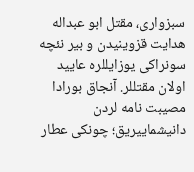سبزواری، مقتل ابو عبداله هدایت قزوینیدن و بیر نئچه سونراکی یوزایللره عایید اولان مقتللر. آنجاق بورادا مصیبت نامه لردن دانیشماییریق؛ چونکی عطار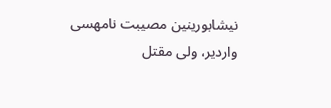نیشابورینین مصیبت نامهسی واردیر، ولی مقتل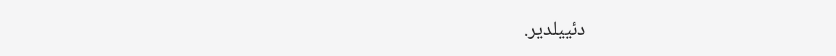دئییلدیر.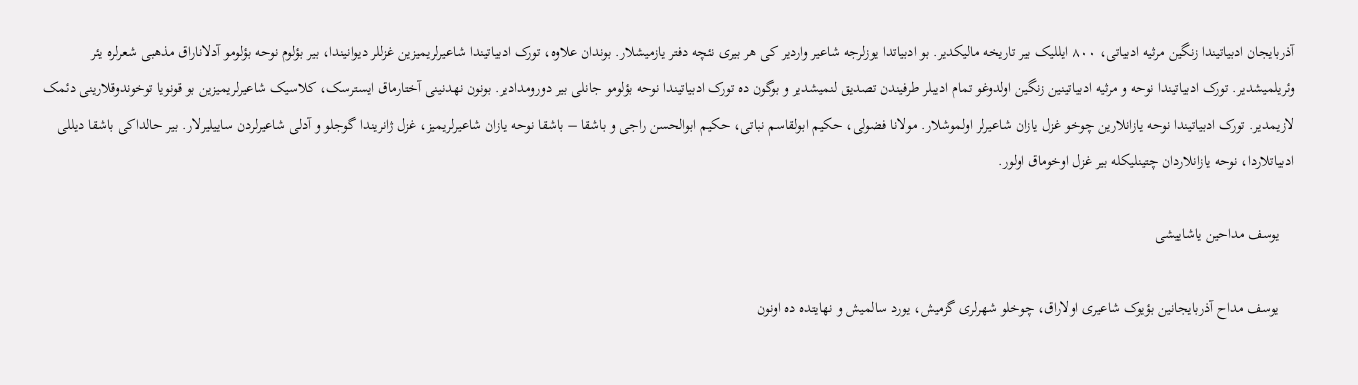آذربایجان ادبیاتیندا زنگین مرثیه ادبیاتی، ۸۰۰ ایللیک بیر تاریخه مالیکدیر. بو ادبیاتدا یوزلرجه شاعیر واردیر کی هر بیری نئچه دفتر یازمیشلار. بوندان علاوه، تورک ادبیاتیندا شاعیرلریمیزین غزللر دیوانیندا، بیر بؤلوم نوحه بؤلومو آدلاناراق مذهبی شعرلره یئر وئریلمیشدیر. تورک ادبیاتیندا نوحه و مرثیه ادبیاتینین زنگین اولدوغو تمام ادیبلر طرفیندن تصدیق لنمیشدیر و بوگون ده تورک ادبیاتیندا نوحه بؤلومو جانلی بیر دورومدادیر. بونون نهدنینی آختارماق ایسترسک، کلاسیک شاعیرلریمیزین بو قونویا توخوندوقلارینی دئمک لازیمدیر. تورک ادبیاتیندا نوحه یازانلارین چوخو غزل یازان شاعیرلر اولموشلار. مولانا فضولی، حکیم ابولقاسم نباتی، حکیم ابوالحسن راجی و باشقا – باشقا نوحه یازان شاعیرلریمیز، غزل ژانریندا گوجلو و آدلی شاعیرلردن ساییلیرلار. بیر حالداکی باشقا دیللی ادبیاتلاردا، نوحه یازانلاردان چتینلیکله بیر غزل اوخوماق اولور.

    یوسف مداحین یاشاییشی

    یوسف مداح آذربایجانین بؤیوک شاعیری اولاراق، چوخلو شهرلری گزمیش، یورد سالمیش و نهایتده ده اونون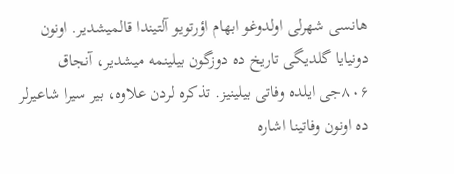هانسی شهرلی اولدوغو ابهام اؤرتویو آلتیندا قالمیشدیر. اونون دونیایا گلدیگی تاریخ ده دوزگون بیلینمه میشدیر، آنجاق ۸۰۶جی ایلده وفاتی بیلینیز. تذکره لردن علاوه، بیر سیرا شاعیرلر ده اونون وفاتینا اشاره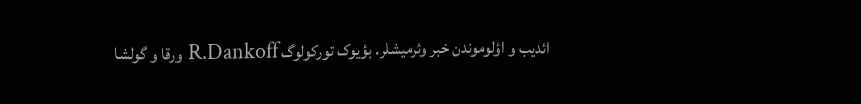ائدیب و اؤلوموندن خبر وئرمیشلر. بؤیوک تورکولوگ R.Dankoff ورقا و گولشا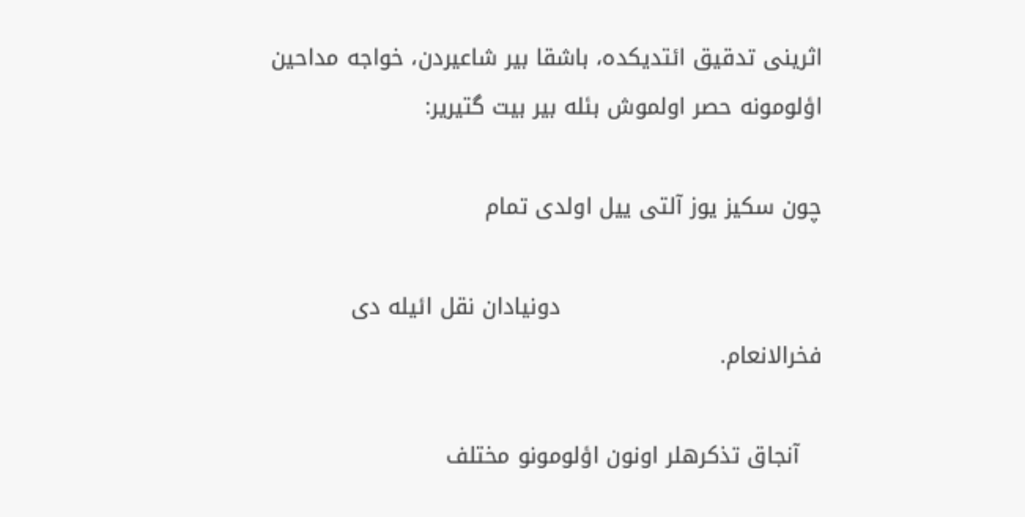اثرینی تدقیق ائتدیکده، باشقا بیر شاعیردن، خواجه مداحین اؤلومونه حصر اولموش بئله بیر بیت گتیریر:

چون سکیز یوز آلتی ییل اولدی تمام

                                   دونیادان نقل ائیله دی فخرالانعام.

   آنجاق تذکرهلر اونون اؤلومونو مختلف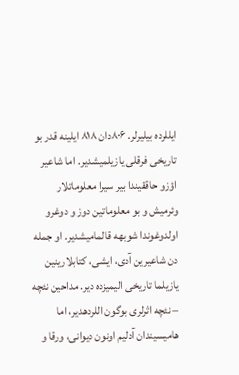ایللرده بیلیرلر. ۸۰۶دان ۸۱۸ ایلینه قدر بو تاریخی فرقلی یازیلمیشدیر. اما شاعیر اؤزو حاققیندا بیر سیرا معلوماتلار وئرمیش و بو معلوماتین دوز و دوغرو اولدوغوندا شوبهه قالمامیشدیر. او جمله دن شاعیرین آدی، ایشی، کتابلارینین یازیلما تاریخی الیمیزده دیر. مداحین نئچه – نئچه اثرلری بوگون اللردهدیر، اما هامیسیندان آدلیم اونون دیوانی، ورقا و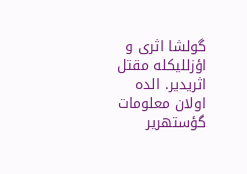گولشا اثری و اؤزللیکله مقتل اثریدیر. الده اولان معلومات گؤستهریر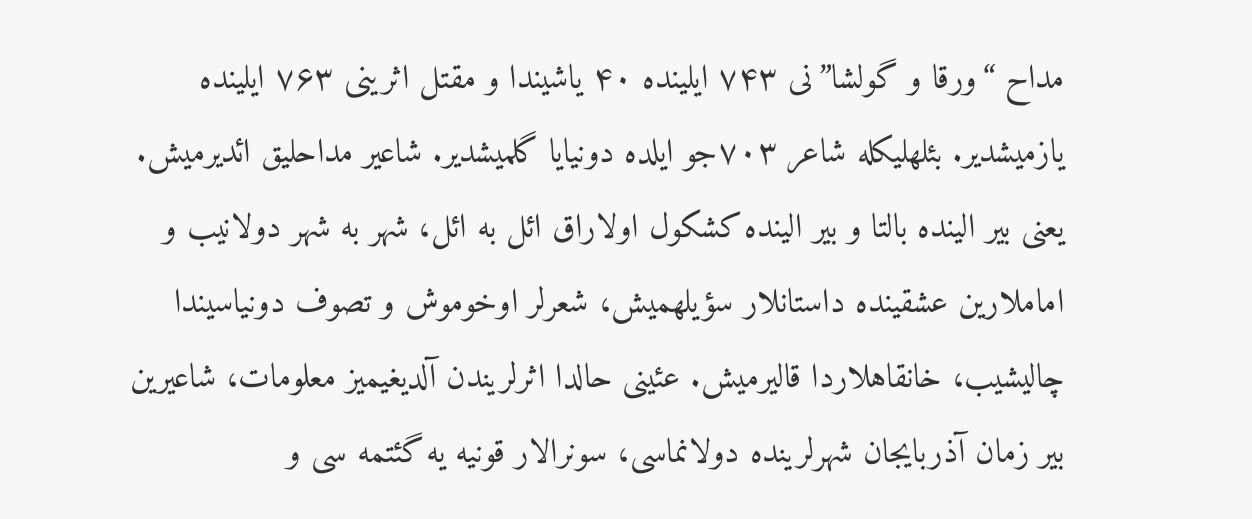مداح “ورقا و گولشا”نی ۷۴۳ ایلینده ۴۰ یاشیندا و مقتل اثرینی ۷۶۳ ایلینده یازمیشدیر. بئلهلیکله شاعر ۷۰۳جو ایلده دونیایا گلمیشدیر. شاعیر مداحلیق ائدیرمیش. یعنی بیر الینده بالتا و بیر الینده کشکول اولاراق ائل به ائل، شهر به شهر دولانیب و اماملارین عشقینده داستانلار سؤیلهمیش، شعرلر اوخوموش و تصوف دونیاسیندا چالیشیب، خانقاهلاردا قالیرمیش. عئینی حالدا اثرلریندن آلدیغیمیز معلومات، شاعیرین بیر زمان آذربایجان شهرلرینده دولانماسی، سونرالار قونیه یه گئتمه سی و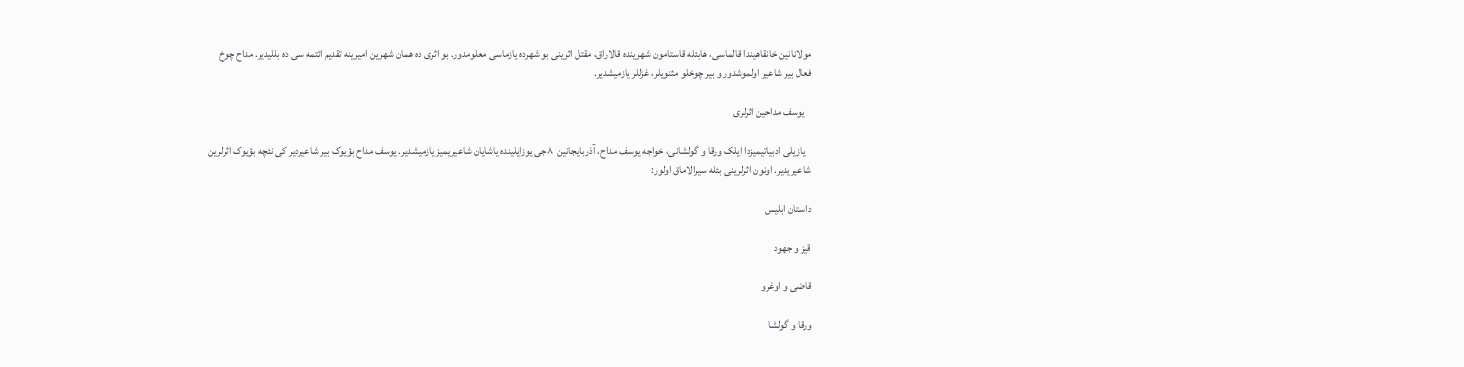مولانانین خانقاهیندا قالماسی، هابئله قاستامون شهرینده قالاراق، مقتل اثرینی بو شهرده یازماسی معلومدور. بو اثری ده همان شهرین امیرینه تقدیم ائتمه سی ده بللیدیر. مداح چوخ فعال بیر شاعیر اولموشدور و بیر چوخلو مثنویلر، غزللر یازمیشدیر.

   یوسف مداحین اثرلری

   یازیلی ادبیاتیمیزدا ایلک ورقا و گولشانی، خواجه یوسف مداح، آذربایجانین  ۸جی یوزایلینده یاشایان شاعیریمیز یازمیشدیر. یوسف مداح بؤیوک بیر شاعیردیر کی نئچه بؤیوک اثرلرین شاعیریدیر. اونون اثرلرینی بئله سیرالاماق اولور:

داستان ابلیس

قیز و جهود

قاضی و اوغرو

ورقا و گولشا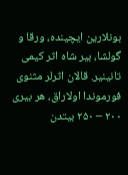بونلارین ایچینده، ورقا و گولشا، بیر شاه اثر کیمی تانینیر. قالان اثرلر مثنوی فورموندا اولاراق، هر بیری ۲۰۰ – ۲۵۰ بیتدن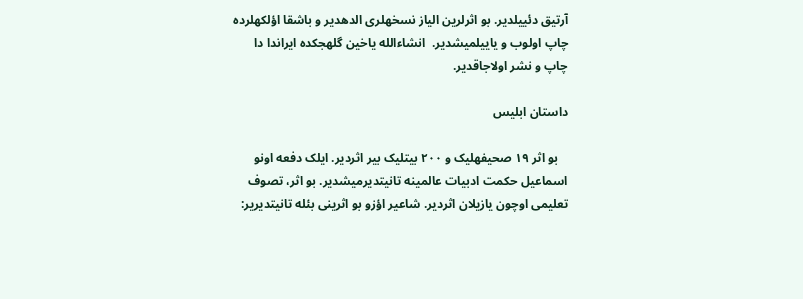آرتیق دئییلدیر. بو اثرلرین الیاز نسخهلری الدهدیر و باشقا اؤلکهلرده چاپ اولوب و یاییلمیشدیر.  انشاءالله یاخین گلهجکده ایراندا دا چاپ و نشر اولاجاقدیر.

داستان ابلیس

   بو اثر ۱۹ صحیفهلیک و ۲۰۰ بیتلیک بیر اثردیر. ایلک دفعه اونو اسماعیل حکمت ادبیات عالمینه تانیتدیرمیشدیر. بو اثر، تصوف تعلیمی اوچون یازیلان اثردیر. شاعیر اؤزو بو اثرینی بئله تانیتدیریر: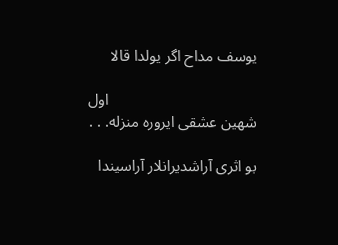یوسف مداح اگر یولدا قالا

                                      اول شهین عشقی ایروره منزله. . .

بو اثری آراشدیرانلار آراسیندا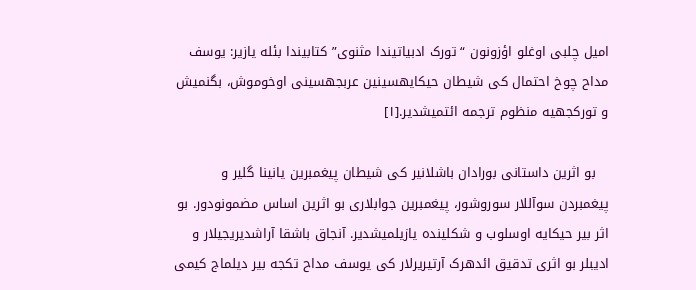امیل چلبی اوغلو اؤزونون “تورک ادبیاتیندا مثنوی” کتابیندا بئله یازیر: یوسف مداح چوخ احتمال کی شیطان حیکایهسینین عربجهسینی اوخوموش، بگنمیش و تورکجهیه منظوم ترجمه ائتمیشدیر.[۱]

   بو اثرین داستانی بورادان باشلانیر کی شیطان پیغمبرین یانینا گلیر و پیغمبردن سوآللار سوروشور، پیغمبرین جوابلاری بو اثرین اساس مضمونودور. بو اثر بیر حیکایه اوسلوب و شکلینده یازیلمیشدیر. آنجاق باشقا آراشدیریجیلار و ادیبلر بو اثری تدقیق ائدهرک آرتیریرلار کی یوسف مداح تکجه بیر دیلماج کیمی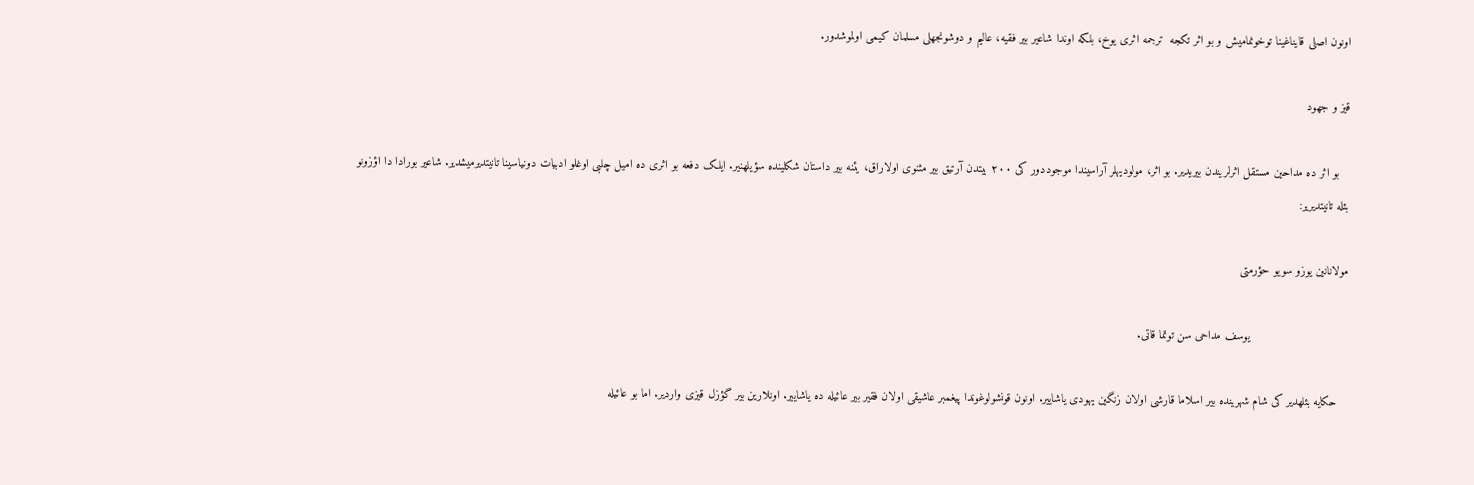اونون اصلی قایناغینا توخونمامیش و بو اثر تکجه  ترجمه اثری یوخ، بلکه اوندا شاعیر بیر فقیه، عالیم و دوشونجهلی مسلمان کیمی اولموشدور.

قیز و جهود

   بو اثر ده مداحین مستقل اثرلریندن بیریدیر. بو اثر، مولودیهلر آراسیندا موجوددور کی ۲۰۰ بیتدن آرتیق بیر مثنوی اولاراق، یئنه بیر داستان شکلینده سؤیلهنیر. ایلک دفعه بو اثری ده امیل چلبی اوغلو ادبیات دونیاسینا تانیتدیرمیشدیر. شاعیر بورادا دا اؤزونو بئله تانیتدیریر:

مولانانین یوزو سویو حؤرمتی

                            یوسف مداحی سن توتما قاتی.

   حکایه بئلهدیر کی شام شهرینده بیر اسلاما قارشی اولان زنگین یهودی یاشاییر. اونون قونشولوغوندا پیغمبر عاشیقی اولان فقیر بیر عائیله ده یاشاییر. اونلارین بیر گؤزل قیزی واردیر. اما بو عائیله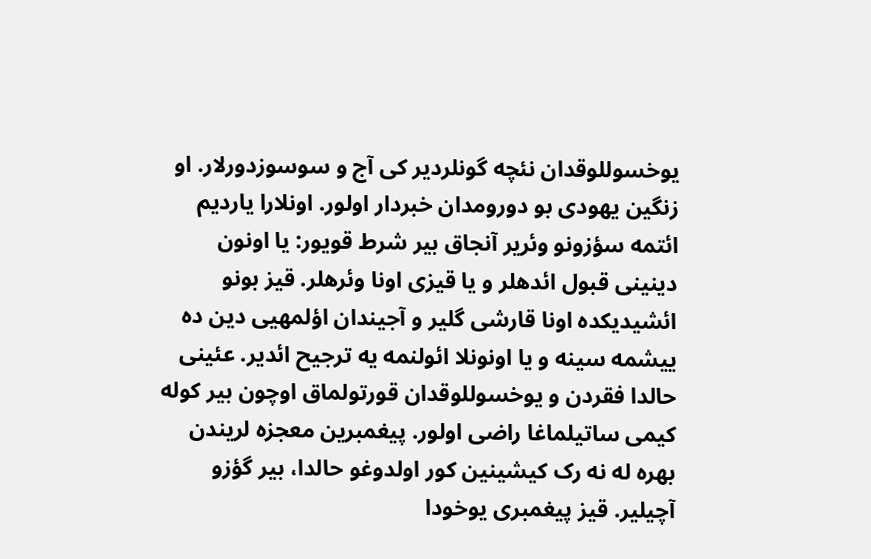یوخسوللوقدان نئچه گونلردیر کی آج و سوسوزدورلار. او زنگین یهودی بو دورومدان خبردار اولور. اونلارا یاردیم ائتمه سؤزونو وئریر آنجاق بیر شرط قویور: یا اونون دینینی قبول ائدهلر و یا قیزی اونا وئرهلر. قیز بونو ائشیدیکده اونا قارشی گلیر و آجیندان اؤلمهیی دین ده ییشمه سینه و یا اونونلا ائولنمه یه ترجیح ائدیر. عئینی حالدا فقردن و یوخسوللوقدان قورتولماق اوچون بیر کوله کیمی ساتیلماغا راضی اولور. پیغمبرین معجزه لریندن بهره له نه رک کیشینین کور اولدوغو حالدا، بیر گؤزو آچیلیر. قیز پیغمبری یوخودا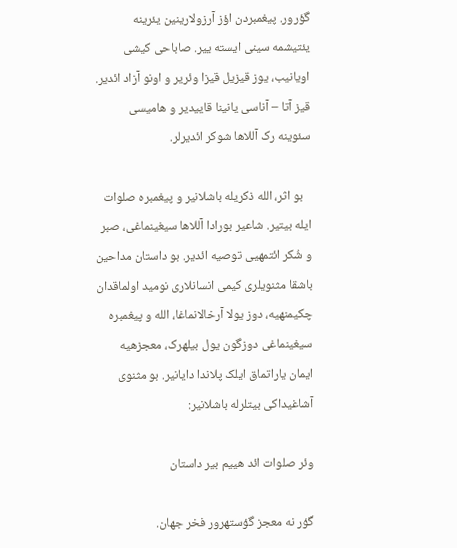گؤرور. پیغمبردن اؤز آرزولارینین یئرینه یئتیشمه سینی ایسته ییر. صاباحی کیشی اویانیب، یوز قیزیل قیزا وئریر و اونو آزاد ائدیر. قیز آتا – آناسی یانینا قاییدیر و هامیسی سئوینه رک آللاها شوکر ائدیرلر.

   بو اثر، الله ذکریله باشلانیر و پیغمبره صلوات ایله بیتیر. شاعیر بورادا آللاها سیغینماغی، صبر و شُکر ائتمهیی توصیه ائدیر. بو داستان مداحین باشقا مثنویلری کیمی انسانلاری نومید اولماقدان چکیمنهیه، دوز یولا آرخالانماغا، الله و پیغمبره سیغینماغی دوزگون یول بیلهرک، معجزهیه ایمان یاراتماق ایلک پلاندا دایانیر. بو مثنوی آشاغیداکی بیتلرله باشلانیر:

وئر صلوات ائد هییم بیر داستان

گؤر نه معجز گؤستهرور فخر جهان.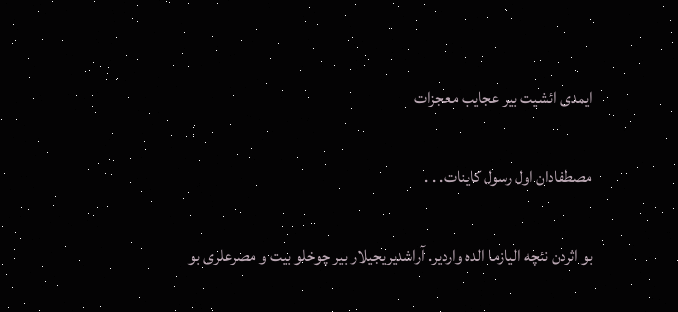ایمدی ائشیت بیر عجایب معجزات

مصطفادان اول رسول کاینات. . .

بو اثردن نئچه الیازما الده واردیر. آراشدیریجیلار بیر چوخلو بیت و مصرعلری بو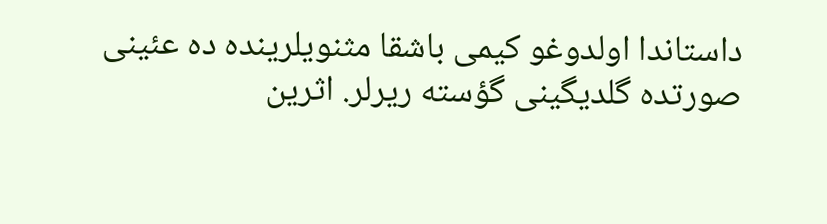داستاندا اولدوغو کیمی باشقا مثنویلرینده ده عئینی صورتده گلدیگینی گؤسته ریرلر. اثرین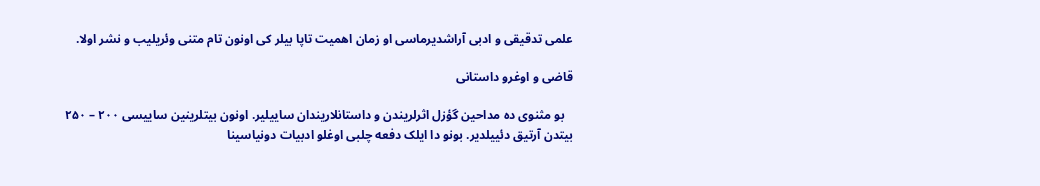علمی تدقیقی و ادبی آراشدیرماسی او زمان اهمیت تاپا بیلر کی اونون تام متنی وئریلیب و نشر اولا.

قاضی و اوغرو داستانی

   بو مثنوی ده مداحین گؤزل اثرلریندن و داستانلاریندان ساییلیر. اونون بیتلرینین ساییسی ۲۰۰ – ۲۵۰ بیتدن آرتیق دئییلدیر. بونو دا ایلک دفعه چلبی اوغلو ادبیات دونیاسینا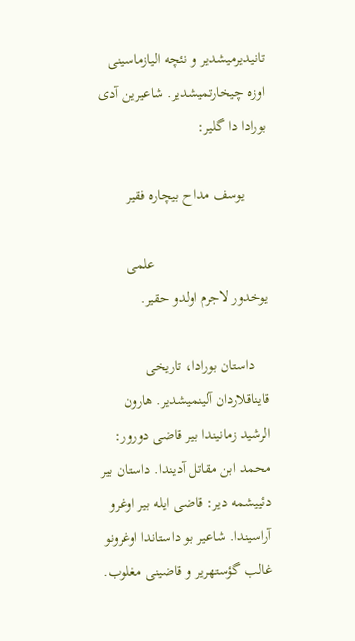تانیدیرمیشدیر و نئچه الیازماسینی اوزه چیخارتمیشدیر. شاعیرین آدی بورادا دا گلیر:

      یوسف مداح بیچاره فقیر

                              علمی یوخدور لاجرم اولدو حقیر.

    داستان بورادا، تاریخی قایناقلاردان آلینمیشدیر. هارون الرشید زمانیندا بیر قاضی دورور: محمد ابن مقاتل آدیندا. داستان بیر دئییشمه دیر: قاضی ایله بیر اوغرو آراسیندا. شاعیر بو داستاندا اوغرونو غالب گؤستهریر و قاضینی مغلوب.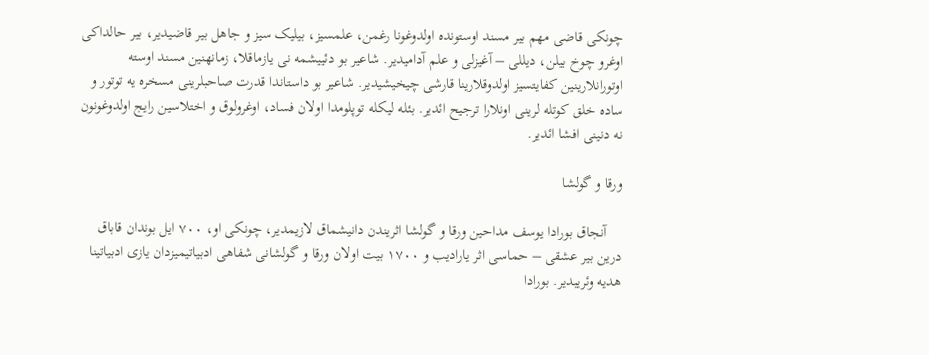چونکی قاضی مهم بیر مسند اوستونده اولدوغونا رغمن، علمسیز، بیلیک سیز و جاهل بیر قاضیدیر، بیر حالداکی اوغرو چوخ بیلن، دیللی – آغیزلی و علم آدامیدیر. شاعیر بو دئییشمه نی یازماقلا، زمانهنین مسند اوسته اوتورانلارینین کفایتسیز اولدوقلارینا قارشی چیخیشیدیر. شاعیر بو داستاندا قدرت صاحبلرینی مسخره یه توتور و ساده خلق کوتله لرینی اونلارا ترجیح ائدیر. بئله لیکله توپلومدا اولان فساد، اوغرولوق و اختلاسین رایج اولدوغونون نه دنینی افشا ائدیر.

ورقا و گولشا

    آنجاق بورادا یوسف مداحین ورقا و گولشا اثریندن دانیشماق لازیمدیر، چونکی او، ۷۰۰ ایل بوندان قاباق درین بیر عشقی – حماسی اثر یارادیب و ۱۷۰۰ بیت اولان ورقا و گولشانی شفاهی ادبیاتیمیزدان یازی ادبیاتینا هدیه وئریبدیر. بورادا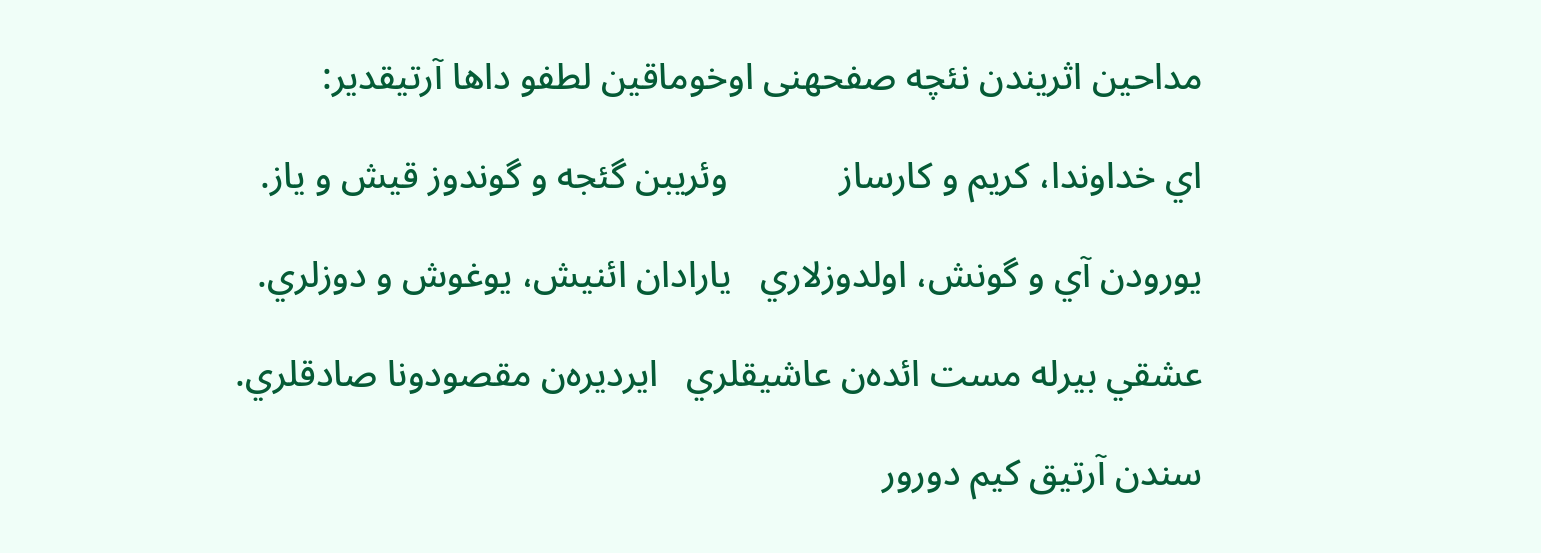مداحین اثریندن نئچه صفحهنی اوخوماقین لطفو داها آرتیقدیر:

اي خداوندا، كريم و كارساز            وئريبن گئجه و گوندوز قيش و ياز.

يورودن آي و گونش، اولدوزلاري   يارادان ائنيش، يوغوش و دوزلري.

عشقي بيرله مست ائده‌ن عاشيقلري   ايرديره‌ن مقصودونا صادقلري.

سندن آرتيق كيم دورور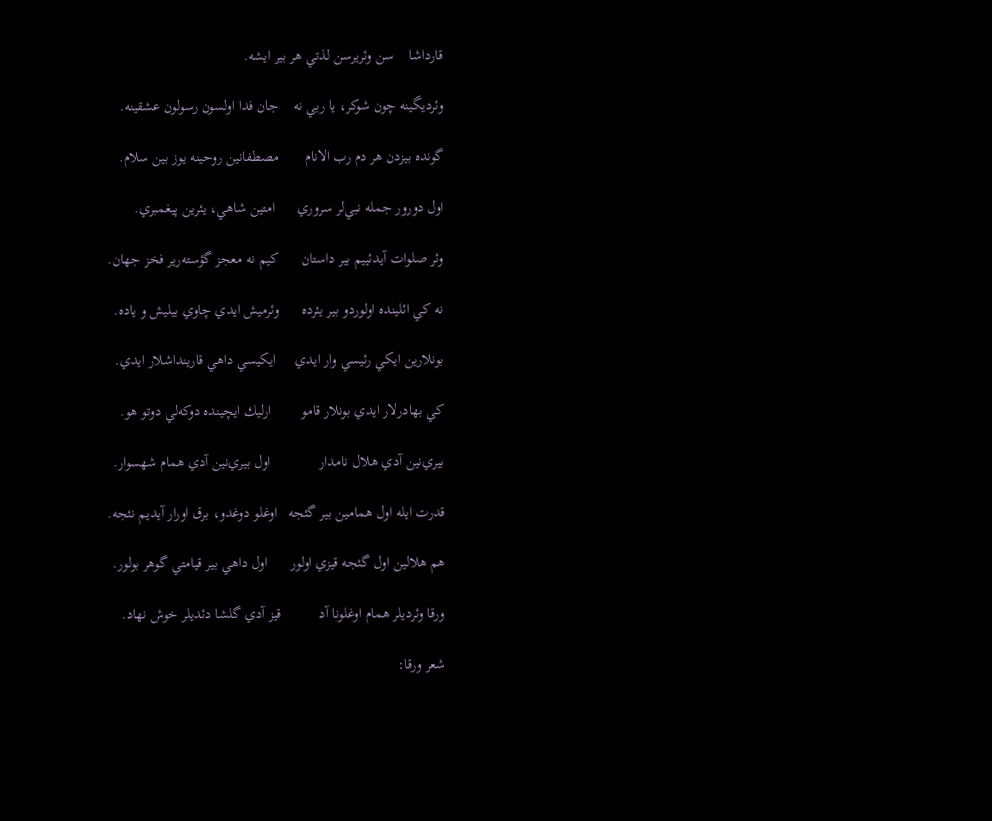قارداشا    سن وئريرسن لذتي هر بير ايشه.

وئرديگينه چون شوكر، يا ربي نه    جان فدا اولسون رسولون عشقينه.

گونده بيزدن هر دم رب الانام       مصطفانين روحينه يوز بين سلام.

اول دورور جمله نبي‌لر سروري      امتين شاهي، يئرين پيغمبري.

وئر صلوات آيدئييم بير داستان      كيم نه معجز گؤسته‌رير فخز جهان.

نه كي ائلينده اولوردو بير يئرده      وئرميش ايدي چاوي بيليش و ياده.

بونلارين ايكي رئيسي وار ايدي     ايكيسي داهي قارينداشلار ايدي.

كي بهادرلار ايدي بونلار قامو        ارليك ايچينده دوكه‌لي دوتو هو.

بيري‌نين آدي هلال نامدار             اول بيري‌نين آدي همام شهسوار.

قدرت ايله اول همامين بير گئجه   اوغلو دوغدو، برق اورار آيديم نئجه.

هم هلالين اول گئجه قيزي اولور      اول داهي بير قيامتي گوهر بولور.

ورقا وئرديلر همام اوغلونا آد          قيز آدي گلشا دئديلر خوش نهاد.

شعر ورقا: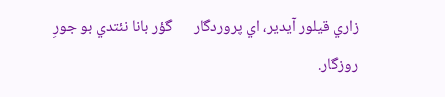زاري قيلور آيدير، اي پروردگار      گؤر بانا نئتدي بو جورِ روزگار.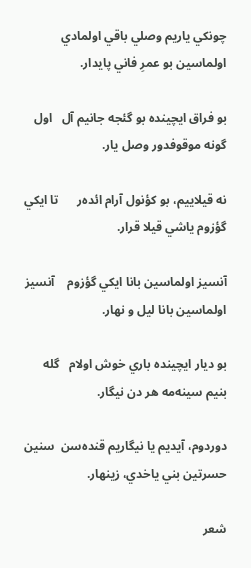چونكي ياريم وصلي باقي اولمادي  اولماسين بو عمرِ فاني پايدار.

بو فراق ايچينده بو گئجه جانيم آل   اول گونه موقوفدور وصل يار.

نه قيلاييم، بو كؤنول آرام ائده‌ر      تا ايكي گؤزوم ياشي قيلا قرار.

آنسيز اولماسين بانا ايكي گؤزوم    آنسيز اولماسين بانا ليل و نهار.

بو ديار ايچينده باري خوش اولام   گله بنيم سينه‌مه هر دن نيگار.

دوردوم، آيديم يا نيگاريم قنده‌سن  سنين حسرتين بني ياخدي، زينهار.

شعر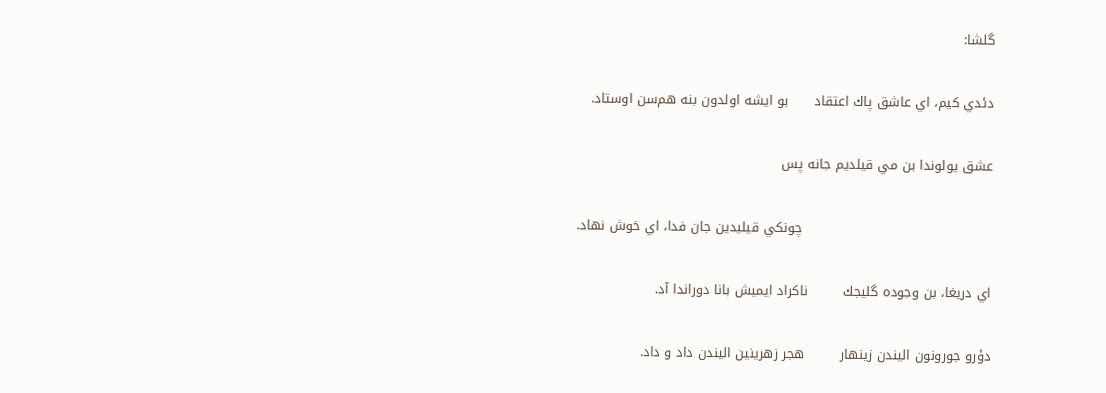گلشا:

دئدي كيم، اي عاشق پاك اعتقاد      بو ايشه اولدون بنه‌ هم‌سن اوستاد.

عشق يولوندا بن مي قيلديم جانه پس

                                           چونكي قيليدين جان فدا، اي خوش نهاد.

اي دريغا، بن وجوده گليجك        ناكراد ايميش بانا دوراندا آد.

دؤرو جورونون اليندن زينهار        هجر زهرينين اليندن داد و داد.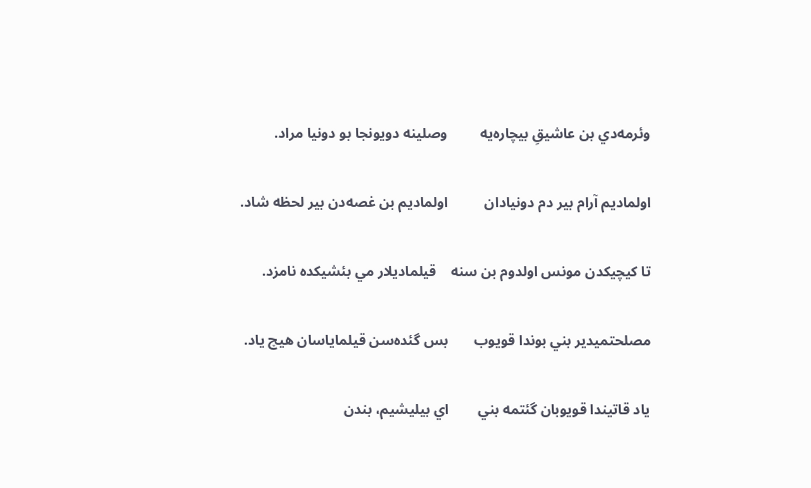وئرمه‌دي بن عاشيقِ بيچاره‌يه         وصلينه دويونجا بو دونيا مراد.

اولماديم آرام بير دم دونيادان          اولماديم بن غصه‌دن بير لحظه شاد.

تا كيچيكدن مونس اولدوم بن سنه    قيلماديلار مي بئشيكده نامزد.

مصلحتميدير بني بوندا قويوب       بس گئده‌سن قيلمایاسان هيچ ياد.

ياد قاتيندا قويوبان گئتمه بني        اي بيليشيم، بندن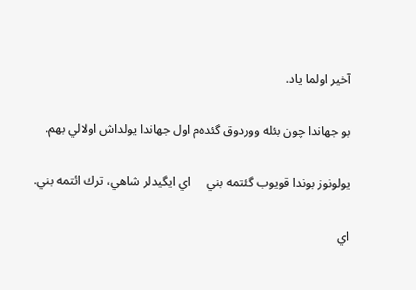آخير اولما ياد.

بو جهاندا چون بئله ووردوق گئده‌م اول جهاندا يولداش اولالي بهم.

يولونوز بوندا قويوب گئتمه بني     اي ايگيدلر شاهي، ترك ائتمه بني.

اي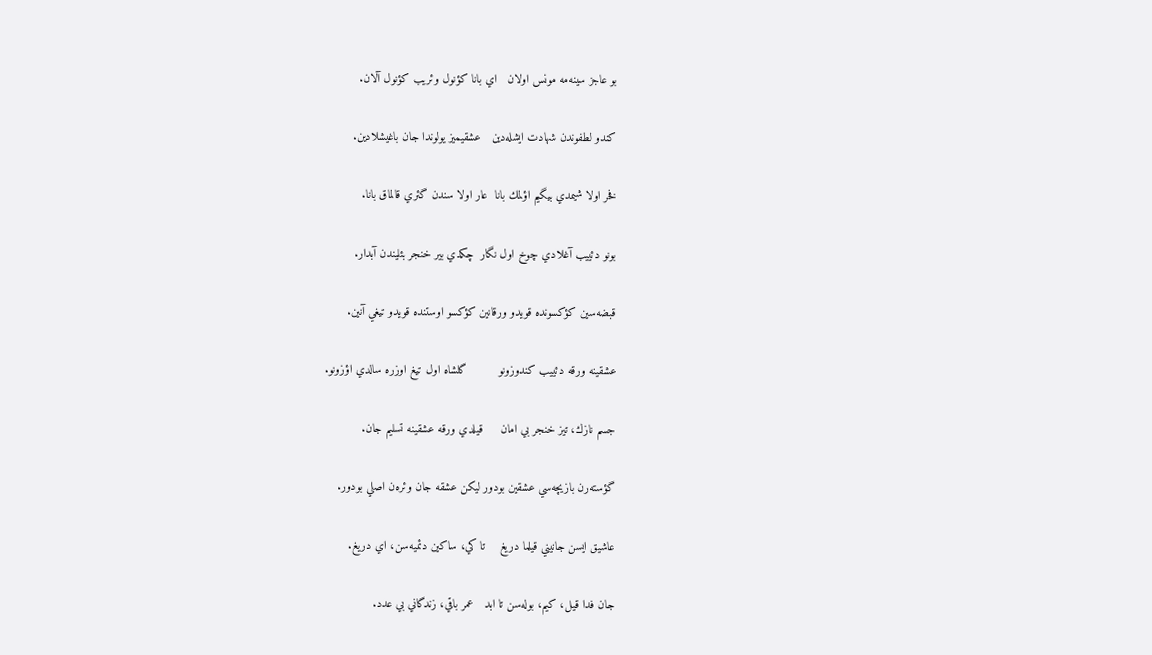بو عاجز سينه‌مه مونس اولان   اي بانا كؤنول وئريب كؤنول آلان.

كندو لطفوندن شهادت ايشله‌دين   عشقيميز يولوندا جان باغيشلادين.

فخر اولا شيمدي بيگيم اؤلمك بانا  عار اولا سندن گئري قالماق بانا.

بونو دئييب آغلادي چوخ اول نگار  چكدي بير خنجر بئليندن آبدار.

قبضه‌سين كؤكسونده قويدو ورقانين كؤكسو اوستنده قويدو تيغي آنين.

عشقينه ورقه دئييب كندوزونو         گلشاه اول تيغ اوزره سالدي اؤزونو.

جسم نازك، تیز خنجر بي امان     قيلدي ورقه عشقينه تسليم جان.

گؤسته‌رن بازيچه‌سي عشقين بودور ليكن عشقه جان وئره‌ن اصلي بودور.

عاشيق ايسن جانيني قيلما دريغ    تا كي، ساكين دئميه‌سن، اي دريغ.

جان فدا قيل، كيم، بوله‌سن تا ابد   عمر باقي، زندگاني بي عدد.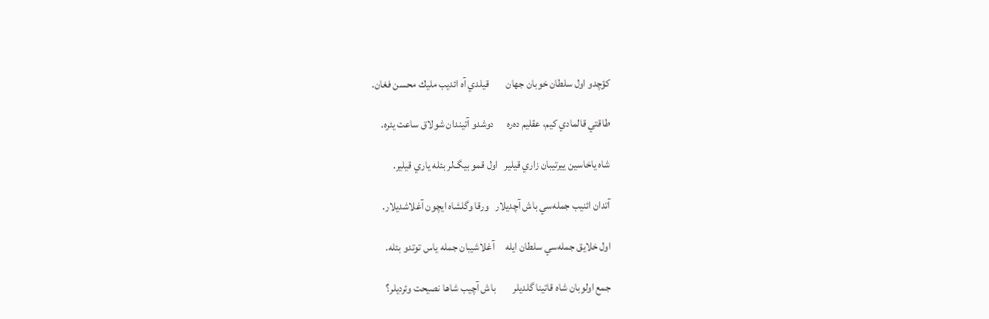كؤچدو اول سلطان خوبان جهان        قيلدي آه ائديب مليك محسن فغان.

طاقتي قالمادي كيم، عقليم ده‌ره      دوشدو آتيندان شولاق ساعت يئره.

شاه ياخاسين ییرتيبان زاري قيلير   اول قمو بيگ‌لر بئله ياري قيلير.

آتدان ائنيب جمله‌سي باش آچديلار   ورقا وگلشاه ايچون آغلاشديلار.

اول خلايق جمله‌سي سلطان ايله     آغلاشيبان جمله‌ ياس توتدو بئله.

جمع اولوبان شاه قاتينا گلديلر        باش آچيب شاها نصيحت وئرديلر؟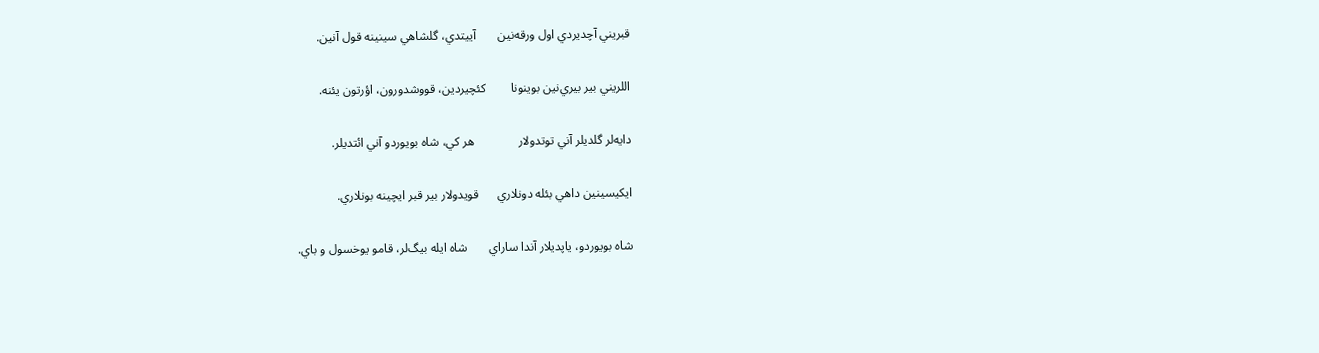قبريني آچديردي اول ورقه‌نين       آييتدي، گلشاهي سينينه قول آنين.

اللريني بير بيري‌نين بوينونا        كئچيردين، قووشدورون، اؤرتون يئنه.

دايه‌لر گلديلر آني توتدولار              هر كي، شاه بويوردو آني ائتديلر.

ايكيسينين داهي بئله دونلاري      قويدولار بير قبر ايچينه بونلاري.

شاه بويوردو، ياپديلار آندا ساراي       شاه ايله بيگ‌لر، قامو يوخسول و باي.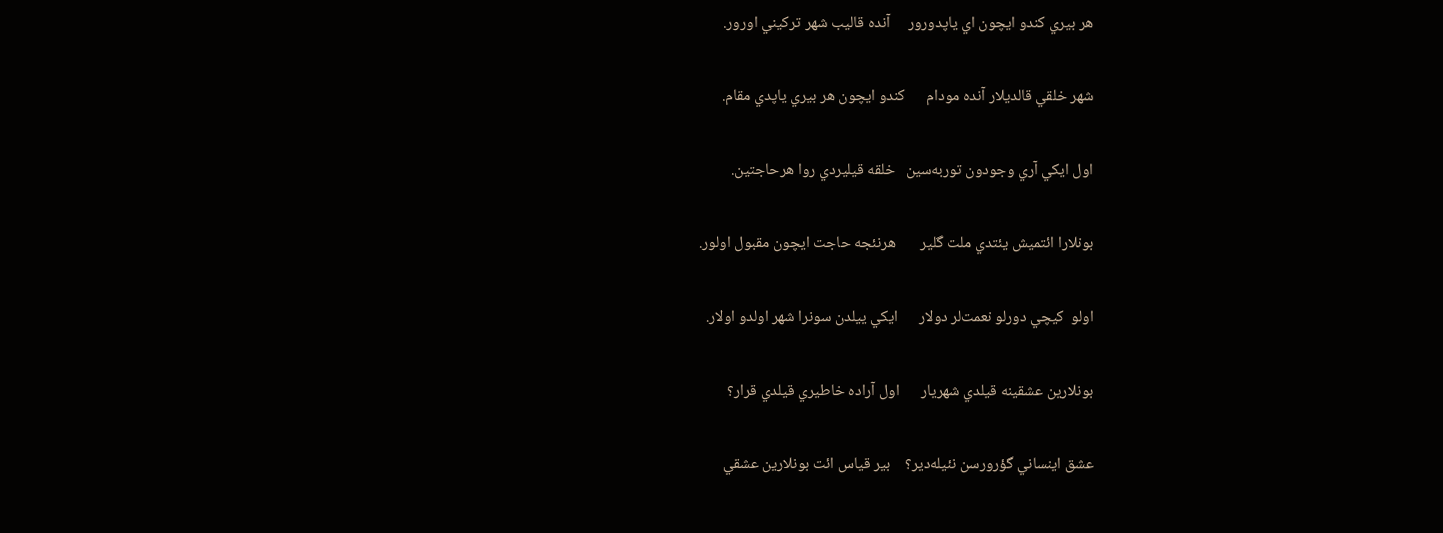هر بيري كندو ايچون اي ياپدورور     آنده قاليب شهر تركيني اورور.

شهر خلقي قالديلار آنده مودام      كندو ايچون هر بيري ياپدي مقام.

اول ايكي آري وجودون توربه‌سين   خلقه قيليردي روا هرحا‌جتین.

بونلارا ائتميش يئتدي ملت گلير       هرنئجه حاجت ايچون مقبول اولور.

اولو  كيچي دورلو نعمت‌لر دولار      ايكي ييلدن سونرا شهر اولدو اولار.

بونلارين عشقينه قيلدي شهريار      اول آراده خاطيري قيلدي قرار؟

عشق اينساني گؤرورسن نئيله‌دير؟    بير قياس ائت بونلارين عشقي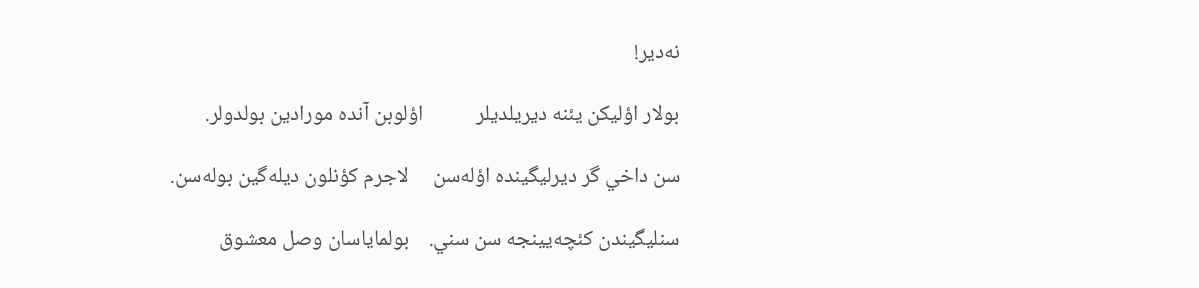نه‌دير!

بولار اؤليكن يئنه ديريلديلر           اؤلوبن آنده مورادين بولدولر.

سن داخي گر ديرليگينده اؤله‌سن     لاجرم كؤنلون ديله‌گين بوله‌سن.

سنليگيندن كئچه‌يينجه سن سني.    بولماياسان وصل معشوق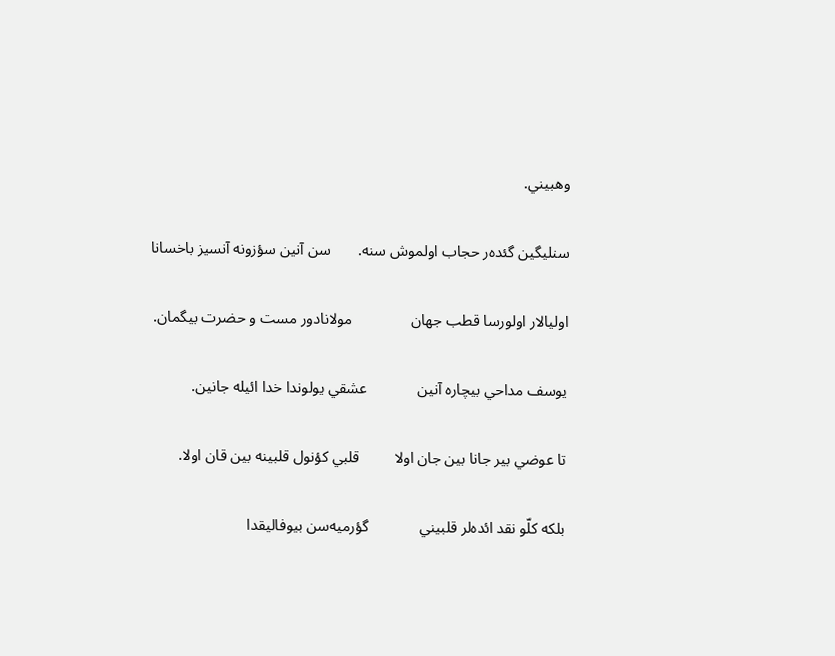وهبيني.

سنليگين گئده‌ر حجاب اولموش سنه.       سن آنين سؤزونه آنسيز باخسانا

اوليالار اولورسا قطب جهان               مولانادور مست و حضرت بيگمان.

يوسف مداحي بيچاره آنين             عشقي يولوندا خدا ائيله جانين.

تا عوضي بير جانا بين جان اولا         قلبي كؤنول قلبينه بين قان اولا.

بلكه كلّو نقد ائده‌لر قلبيني             گؤرميه‌سن بيوفاليقدا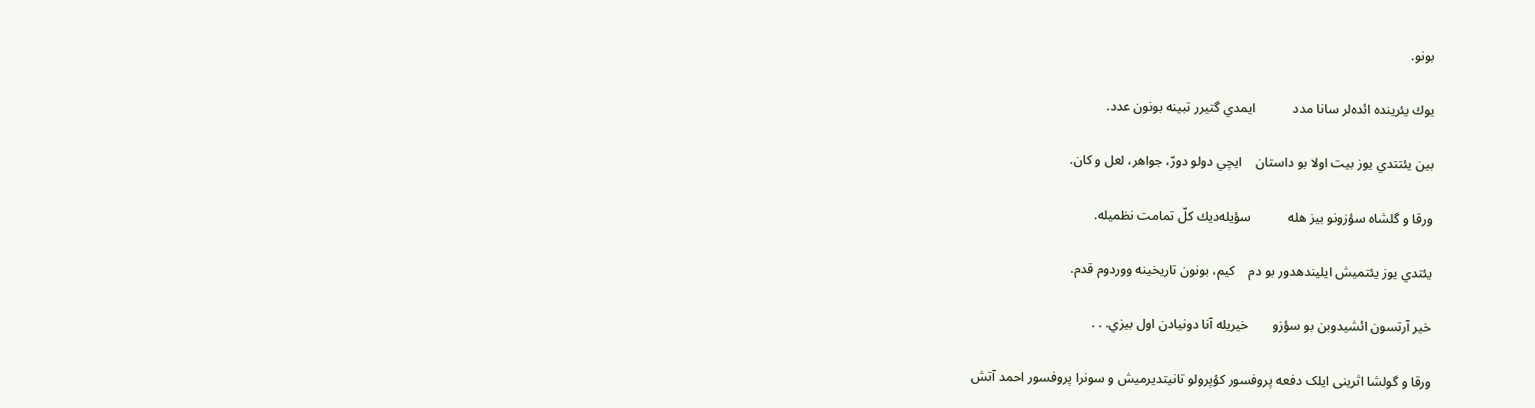بونو.

يوك يئرينده ائده‌لر سانا مدد           ايمدي گتيرر تبينه بونون عدد.

بين يئتتدي يوز بيت اولا بو داستان    ايچي دولو دورّ، جواهر، لعل و كان.

ورقا و گلشاه سؤزونو بيز هله           سؤيله‌ديك كلّ تمامت نظميله.

يئتدي يوز يئتميش ايليندهدور بو دم    كيم، بونون تاريخينه ووردوم قدم.

خير آرتسون ائشيدوبن بو سؤزو       خيريله آنا دونيادن اول بيزي. . .

ورقا و گولشا اثرینی ایلک دفعه پروفسور کؤپرولو تانیتدیرمیش و سونرا پروفسور احمد آتش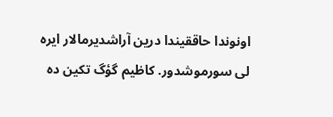اونوندا حاققیندا درین آراشدیرمالار ایره لی سورموشدور. کاظیم گؤگ تکین ده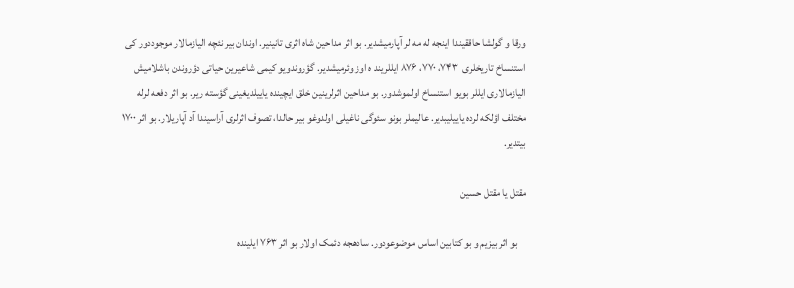ورقا و گولشا حاققیندا اینجه له مه لر آپارمیشدیر. بو اثر مداحین شاه اثری تانینیر. اوندان بیر نئچه الیازمالار موجوددور کی استنساخ تاریخلری  ۷۴۳، ۷۷۰، ۸۷۶ ایللریند ه اوز وئرمیشدیر. گؤروندویو کیمی شاعیرین حیاتی دؤروندن باشلامیش الیازمالاری ایللر بویو استنساخ اولموشدور. بو مداحین اثرلرینین خلق ایچینده یاییلدیغینی گؤسته ریر. بو اثر دفعه لرله مختلف اؤلکه لرده یاییلیبدیر. عالیملر بونو سئوگی ناغیلی اولدوغو بیر حالدا، تصوف اثرلری آراسیندا آد آپاریلار. بو اثر ۱۷۰۰ بیتدیر.

مقتل یا مقتل حسین

    بو اثر بیزیم و بو کتابین اساس موضوعودور. سادهجه دئمک اولار بو اثر ۷۶۳ ایلینده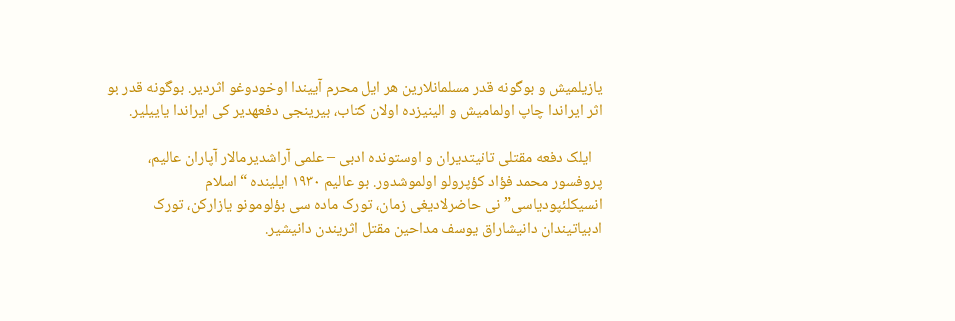یازیلمیش و بوگونه قدر مسلمانلارین هر ایل محرم آییندا اوخودوغو اثردیر. بوگونه قدر بو اثر ایراندا چاپ اولمامیش و الینیزده اولان کتاب، بیرینجی دفعهدیر کی ایراندا یاییلیر.

   ایلک دفعه مقتلی تانیتدیران و اوستونده ادبی – علمی آراشدیرمالار آپاران عالیم، پروفسور محمد فؤاد کؤپرولو اولموشدور. بو عالیم ۱۹۳۰ ایلینده “اسلام انسیکلئپودیاسی”نی حاضرلادیغی زمان، تورک ماده سی بؤلومونو یازارکن، تورک ادبیاتیندان دانیشاراق یوسف مداحین مقتل اثریندن دانیشیر.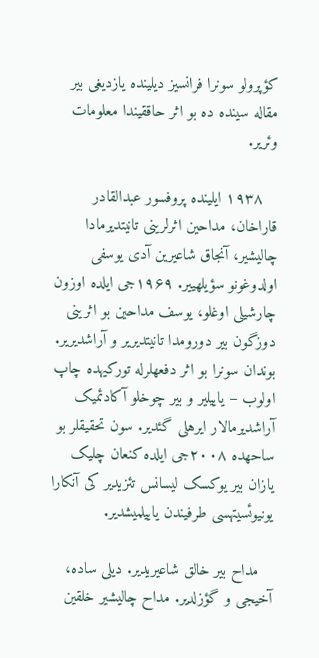کؤپرولو سونرا فرانسیز دیلینده یازدیغی بیر مقاله سینده ده بو اثر حاققیندا معلومات وئریر.

   ۱۹۳۸ ایلینده پروفسور عبدالقادر قاراخان، مداحین اثرلرینی تانیتدیرمادا چالیشیر، آنجاق شاعیرین آدی یوسفی اولدوغونو سؤیلهییر. ۱۹۶۹جی ایلده اوزون چارشیلی اوغلو، یوسف مداحین بو اثرینی دوزگون بیر دورومدا تانیتدیریر و آراشدیریر. بوندان سونرا بو اثر دفعهلرله تورکیهده چاپ اولوب – یاییلیر و بیر چوخلو آکادئمیک آراشدیرمالار ایرهلی گئدیر. سون تحقیقلر بو ساحهده ۲۰۰۸جی ایلده کنعان چلیک یازان بیر یوکسک لیسانس تئزیدیر کی آنکارا یونیوئسیتهسی طرفیندن یاییلمیشدیر.

   مداح بیر خالق شاعیریدیر. دیلی ساده، آخیجی و گؤزلدیر. مداح چالیشیر خلقین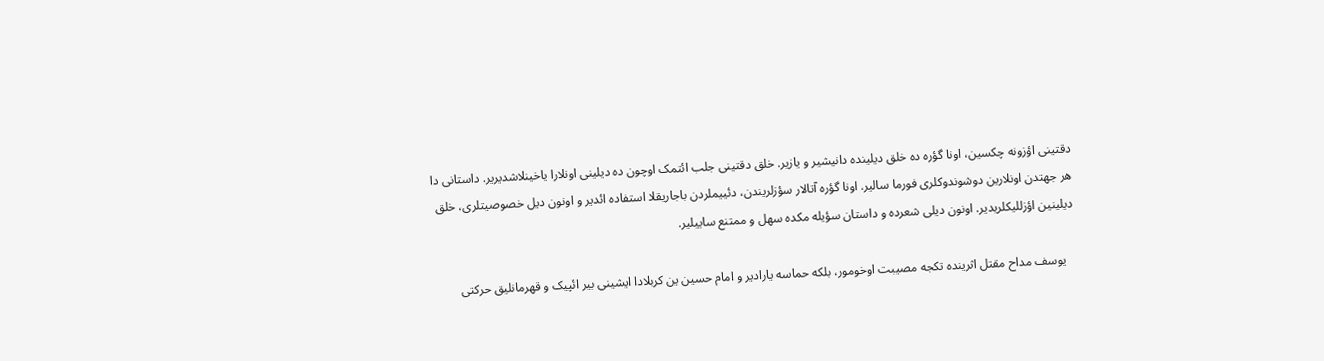دقتینی اؤزونه چکسین، اونا گؤره ده خلق دیلینده دانیشیر و یازیر. خلق دقتینی جلب ائتمک اوچون ده دیلینی اونلارا یاخینلاشدیریر. داستانی دا هر جهتدن اونلارین دوشوندوکلری فورما سالیر. اونا گؤره آتالار سؤزلریندن، دئییملردن باجاریقلا استفاده ائدیر و اونون دیل خصوصیتلری، خلق دیلینین اؤزللیکلریدیر. اونون دیلی شعرده و داستان سؤیله مکده سهل و ممتنع ساییلیر.

   یوسف مداح مقتل اثرینده تکجه مصیبت اوخومور، بلکه حماسه یارادیر و امام حسین ین کربلادا ایشینی بیر ائپیک و قهرمانلیق حرکتی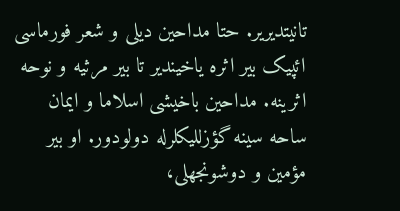تانیتدیریر. حتا مداحین دیلی و شعر فورماسی ائپیک بیر اثره یاخیندیر تا بیر مرثیه و نوحه اثرینه. مداحین باخیشی اسلاما و ایمان ساحه سینه گؤزللیکلرله دولودور. او بیر مؤمین و دوشونجهلی،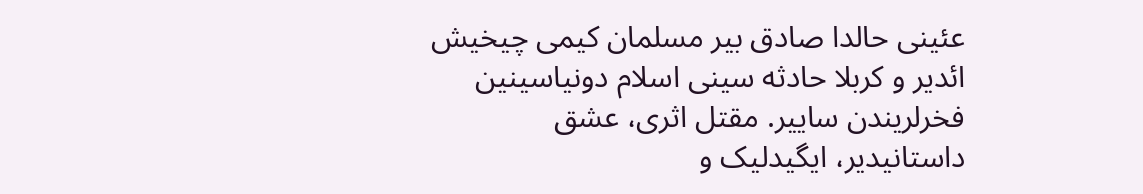عئینی حالدا صادق بیر مسلمان کیمی چیخیش ائدیر و کربلا حادثه سینی اسلام دونیاسینین فخرلریندن ساییر. مقتل اثری، عشق داستانیدیر، ایگیدلیک و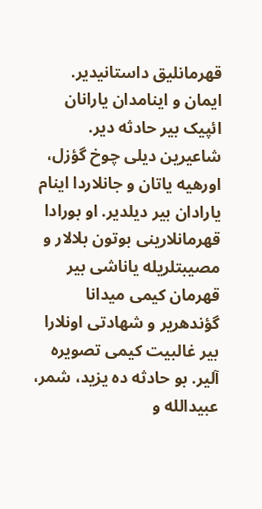قهرمانلیق داستانیدیر. ایمان و اینامدان یارانان ائپیک بیر حادثه دیر. شاعیرین دیلی چوخ گؤزل، اورهیه یاتان و جانلاردا اینام یارادان بیر دیلدیر. او بورادا قهرمانلارینی بوتون بلالار و مصیبتلریله یاناشی بیر قهرمان کیمی میدانا گؤندهریر و شهادتی اونلارا بیر غالبیت کیمی تصویره آلیر. بو حادثه ده یزید، شمر، عبیدالله و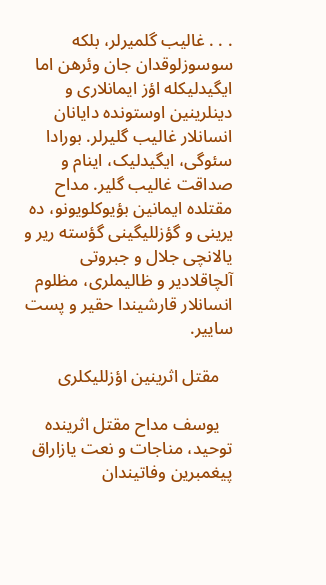. . . غالیب گلمیرلر، بلکه سوسوزلوقدان جان وئرهن اما ایگیدلیکله اؤز ایمانلاری و دینلرینین اوستونده دایانان انسانلار غالیب گلیرلر. بورادا سئوگی، ایگیدلیک، اینام و صداقت غالیب گلیر. مداح مقتلده ایمانین بؤیوکلویونو، ده یرینی و گؤزللیگینی گؤسته ریر و یالانچی جلال و جبروتی آلچاقلادیر و ظالیملری، مظلوم انسانلار قارشیندا حقیر و پست ساییر.

   مقتل اثرینین اؤزللیکلری

   یوسف مداح مقتل اثرینده توحید، مناجات و نعت یازاراق پیغمبرین وفاتیندان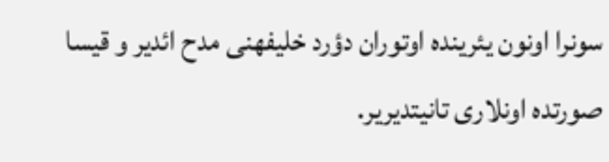سونرا اونون یئرینده اوتوران دؤرد خلیفهنی مدح ائدیر و قیسا صورتده اونلاری تانیتدیریر.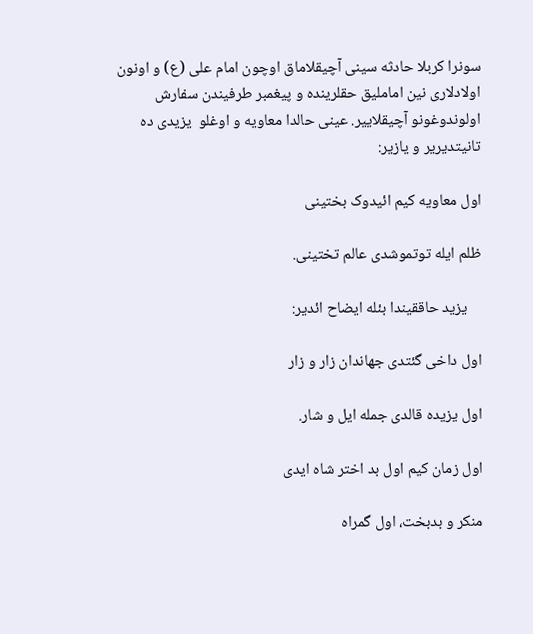سونرا کربلا حادثه سینی آچیقلاماق اوچون امام علی (ع) و اونون اولادلاری نین اماملیق حقلرینده و پیغمبر طرفیندن سفارش اولوندوغونو آچیقلاییر. عینی حالدا معاویه و اوغلو  یزیدی ده تانیتدیریر و یازیر:

اول معاویه کیم ائیدوک بختینی

ظلم ایله توتموشدی عالم تختینی.

    یزید حاققیندا بئله ایضاح ائدیر:

اول داخی گئتدی جهاندان زار و زار

اول یزیده قالدی جمله ایل و شار.

اول زمان کیم اول بد اختر شاه ایدی

منکر و بدبخت، اول گمراه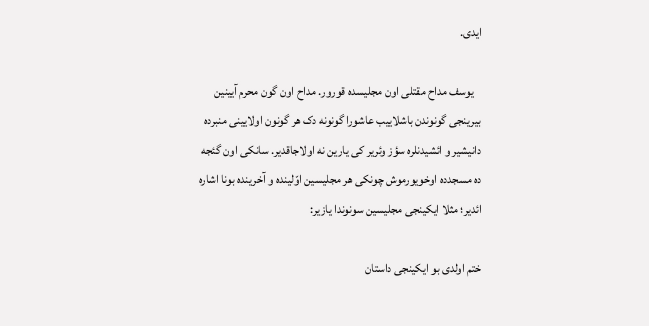ایدی.

   یوسف مداح مقتلی اون مجلیسده قورور. مداح اون گون محرم آیینین بیرینجی گونوندن باشلاییب عاشورا گونونه دک هر گونون اولایینی منبرده دانیشیر و ائشیدنلره سؤز وئریر کی یارین نه اولاجاقدیر. سانکی اون گئجه ده مسجدده اوخویورموش چونکی هر مجلیسین اوّلینده و آخرینده بونا اشاره ائدیر؛ مثلا ایکینجی مجلیسین سونوندا یازیر:

ختم اولدی بو ایکینجی داستان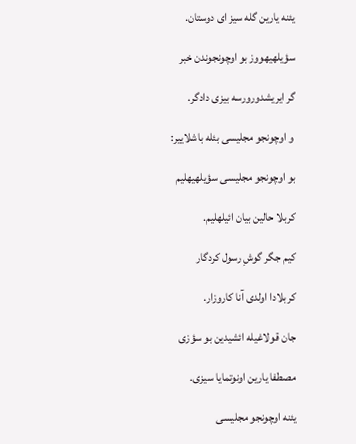یئنه یارین گله سیز ای دوستان.

سؤیلهیهووز بو اوچونجوندن خبر

گر ایریشدورورسه بیزی دادگر.

 و اوچونجو مجلیسی بئله باشلاییر:

بو اوچونجو مجلیسی سؤیلهیهلیم

کربلا حالین بیان ائیلهلیم.

کیم جگر گوشِ رسول کردگار

کربلادا اولدی آنا کاروزار.

جان قولاغیله ائشیدین بو سؤزی

مصطفا یارین اونوتمایا سیزی.

یئنه اوچونجو مجلیسی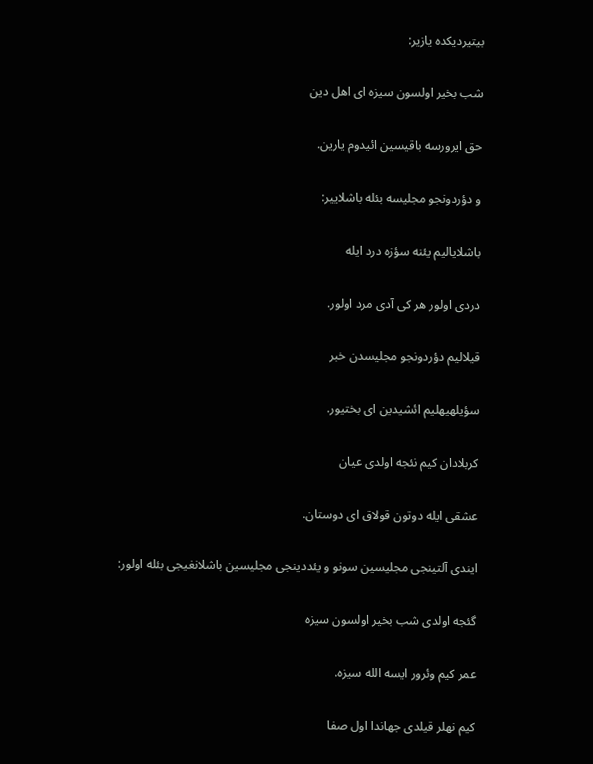بیتیردیکده یازیر:

شب بخیر اولسون سیزه ای اهل دین

حق ایرورسه باقیسین ائیدوم یارین.

و دؤردونجو مجلیسه بئله باشلاییر:

باشلایالیم یئنه سؤزه درد ایله

دردی اولور هر کی آدی مرد اولور.

قیلالیم دؤردونجو مجلیسدن خبر

سؤیلهیهلیم ائشیدین ای بختیور.

کربلادان کیم نئجه اولدی عیان

عشقی ایله دوتون قولاق ای دوستان.

ایندی آلتینجی مجلیسین سونو و یئددینجی مجلیسین باشلانغیجی بئله اولور:

گئجه اولدی شب بخیر اولسون سیزه

عمر کیم وئرور ایسه الله سیزه.

کیم نهلر قیلدی جهاندا اول صفا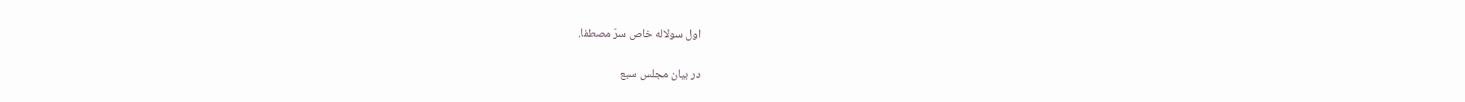اول سولاله خاص سرّ مصطفا.

در بیان مجلس سبع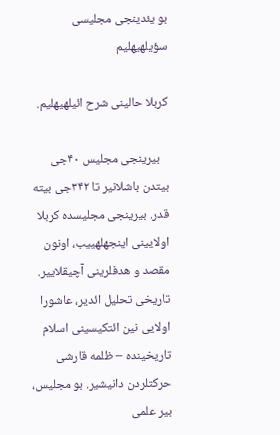بو یئدینجی مجلیسی سؤیلهیهلیم

کربلا حالینی شرح ائیلهیهلیم.

   بیرینجی مجلیس ۴۰جی بیتدن باشلانیر تا ۳۴۲جی بیته قدر. بیرینجی مجلیسده کربلا اولایینی اینجهلهییب، اونون مقصد و هدفلرینی آچیقلاییر. تاریخی تحلیل ائدیر، عاشورا اولایی نین ائتکیسینی اسلام تاریخینده – ظلمه قارشی حرکتلردن دانیشیر. بو مجلیس، بیر علمی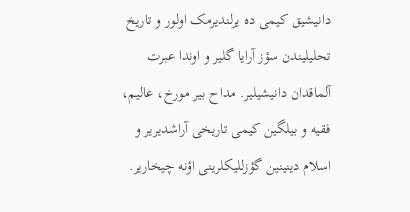دانیشیق کیمی ده یرلندیرمک اولور و تاریخ تحلیلیندن سؤز آرایا گلیر و اوندا عبرت آلماقدان دانیشیلیر. مداح بیر مورخ، عالیم، فقیه و بیلگین کیمی تاریخی آراشدیریر و اسلام دینینین گؤزللیکلرینی اؤنه چیخاریر.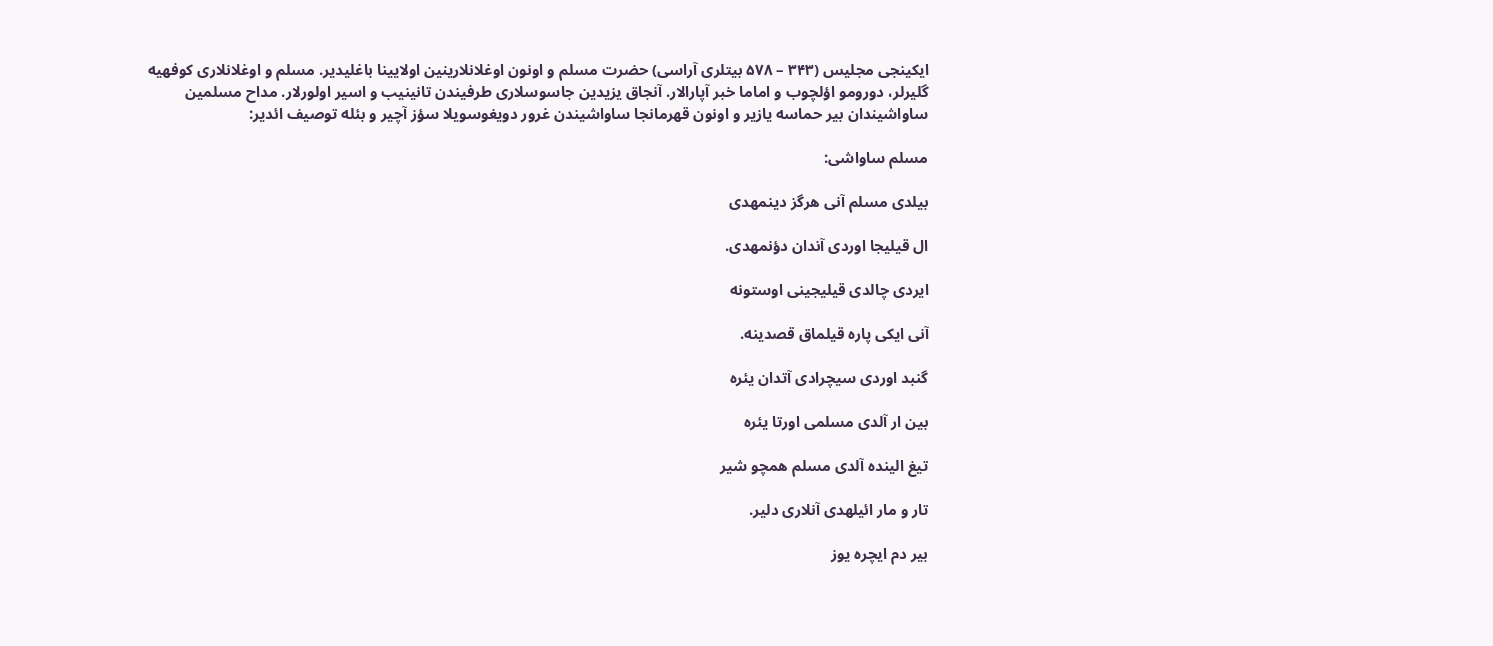ایکینجی مجلیس (۳۴۳ – ۵۷۸ بیتلری آراسی) حضرت مسلم و اونون اوغلانلارینین اولایینا باغلیدیر. مسلم و اوغلانلاری کوفهیه گلیرلر، دورومو اؤلچوب و اماما خبر آپارالار. آنجاق یزیدین جاسوسلاری طرفیندن تانینیب و اسیر اولورلار. مداح مسلمین ساواشیندان بیر حماسه یازیر و اونون قهرمانجا ساواشیندن غرور دویغوسویلا سؤز آچیر و بئله توصیف ائدیر:

مسلم ساواشی:

بیلدی مسلم آنی هرگز دینمهدی

ال قیلیجا اوردی آندان دؤنمهدی.

ایردی چالدی قیلیجینی اوستونه

آنی ایکی پاره قیلماق قصدینه.

گنبد اوردی سیچرادی آتدان یئره

بین ار آلدی مسلمی اورتا یئره

تیغ الینده آلدی مسلم همچو شیر

تار و مار ائیلهدی آنلاری دلیر.

بیر دم ایچره یوز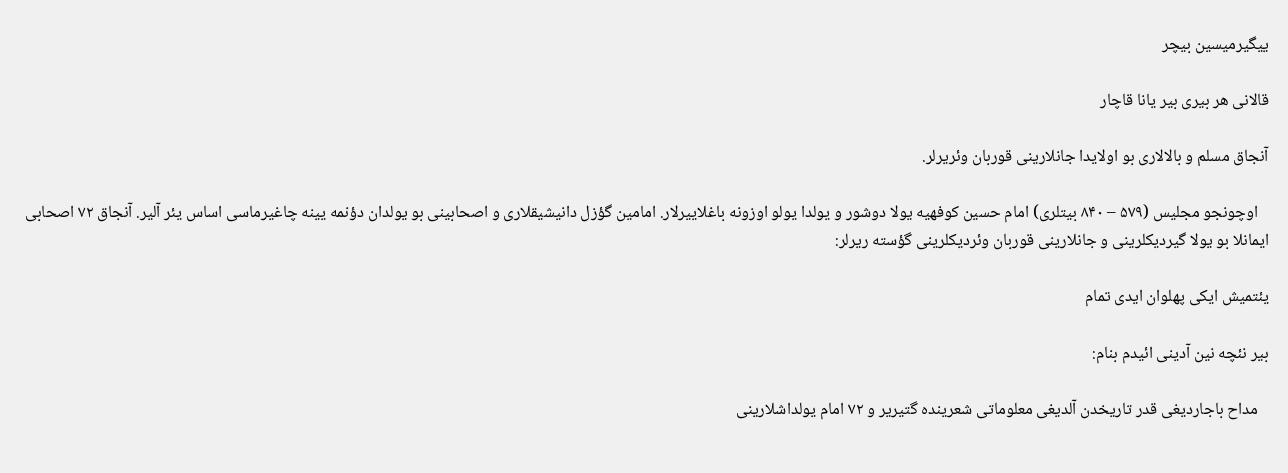ییگیرمیسین بیچر

قالانی هر بیری بیر یانا قاچار

آنجاق مسلم و بالالاری بو اولایدا جانلارینی قوربان وئریرلر.

   اوچونجو مجلیس (۵۷۹ – ۸۴۰ بیتلری) امام حسین کوفهیه یولا دوشور و یولدا یولو اوزونه باغلاییرلار. امامین گؤزل دانیشیقلاری و اصحابینی بو یولدان دؤنمه یینه چاغیرماسی اساس یئر آلیر. آنجاق ۷۲ اصحابی ایمانلا بو یولا گیردیکلرینی و جانلارینی قوربان وئردیکلرینی گؤسته ریرلر:

یئتمیش ایکی پهلوان ایدی تمام

بیر نئچه نین آدینی ائیدم بنام:

   مداح باجاردیغی قدر تاریخدن آلدیغی معلوماتی شعرینده گتیریر و ۷۲ امام یولداشلارینی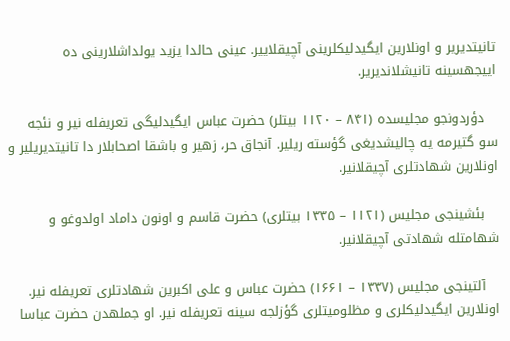تانیتدیریر و اونلارین ایگیدلیکلرینی آچیقلاییر. عینی حالدا یزید یولداشلارینی ده اییجهسینه تانیشلاندیریر.

   دؤردونجو مجلیسده (۸۴۱ – ۱۱۲۰ بیتلر) حضرت عباس ایگیدلیگی تعریفله نیر و نئجه سو گتیرمه یه چالیشدیغی گؤسته ریلیر. آنجاق حر، زهیر و باشقا اصحابلار دا تانیتدیریلیر و اونلارین شهادتلری آچیقلانیر.

   بئشینجی مجلیس (۱۱۲۱ – ۱۳۳۵ بیتلری) حضرت قاسم و اونون داماد اولدوغو و شهامتله شهادتی آچیقلانیر.

   آلتینجی مجلیس (۱۳۳۷ – ۱۶۶۱) حضرت عباس و علی اکبرین شهادتلری تعریفله نیر. اونلارین ایگیدلیکلری و مظلومیتلری گؤزلجه سینه تعریفله نیر. او جملهدن حضرت عباسا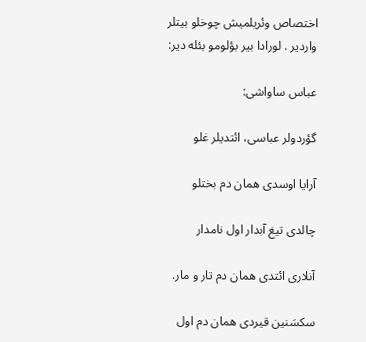اختصاص وئریلمیش چوخلو بیتلر واردیر . لورادا بیر بؤلومو بئله دیر:

عباس ساواشی:

گؤردولر عباسی، ائتدیلر غلو

آرایا اوسدی همان دم بختلو

چالدی تیغ آبدار اول نامدار

آنلاری ائتدی همان دم تار و مار.

سکسَنین قیردی همان دم اول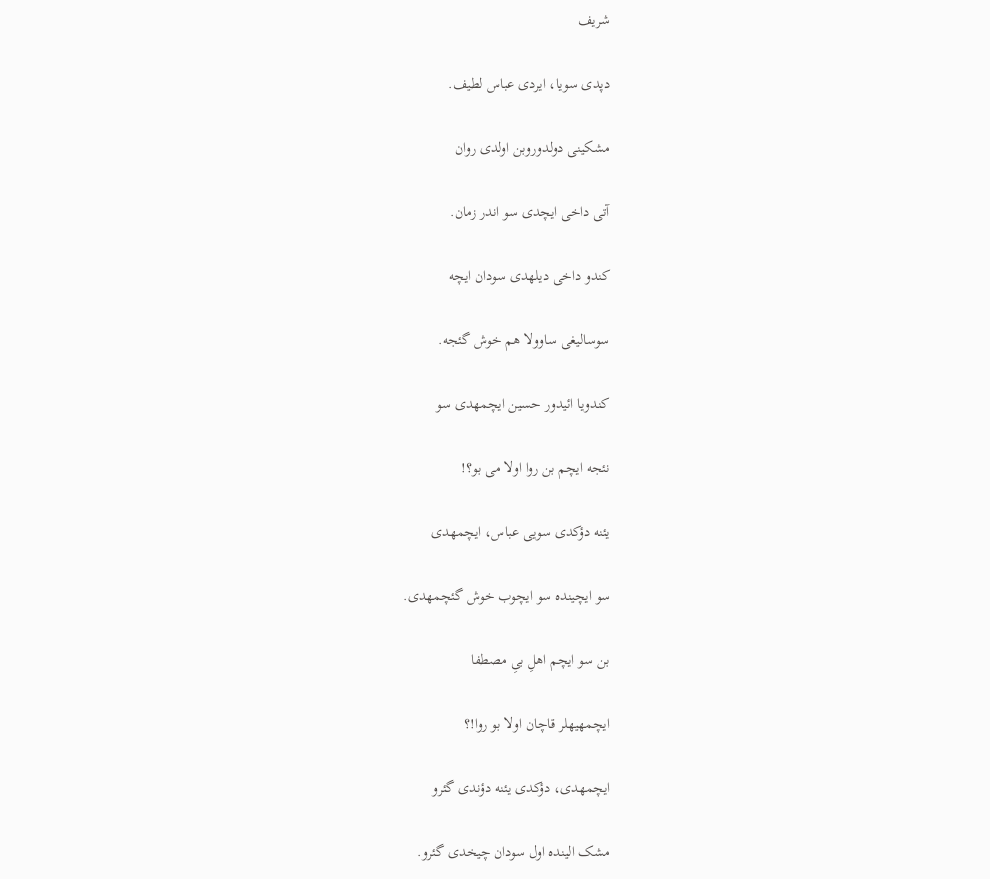شریف

دپدی سویا، ایردی عباس لطیف.

مشکینی دولدوروبن اولدی روان

آتی داخی ایچدی سو اندر زمان.

کندو داخی دیلهدی سودان ایچه

سوسالیغی ساوولا هم خوش گئجه.

کندویا ائیدور حسین ایچمهدی سو

نئجه ایچم بن روا اولا می بو؟!

یئنه دؤکدی سویی عباس، ایچمهدی

سو ایچینده سو ایچوب خوش گئچمهدی.

بن سو ایچم اهلِ بیِ مصطفا

ایچمهیهلر قاچان اولا بو روا!؟

ایچمهدی، دؤکدی یئنه دؤندی گئرو

مشک الینده اول سودان چیخدی گئرو.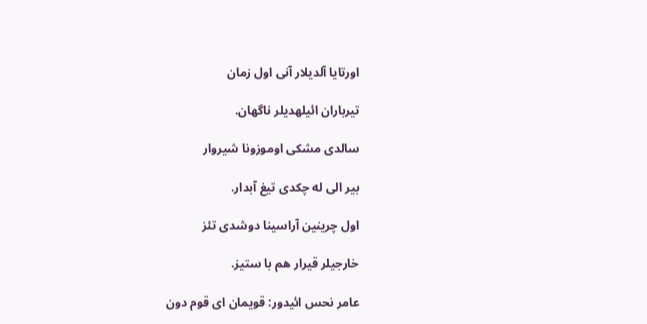اورتایا آلدیلار آنی اول زمان

تیرباران ائیلهدیلر ناگهان.

سالدی مشکی اوموزونا شیروار

بیر الی له چکدی تیغ آبدار.

اول چرینین آراسینا دوشدی تئز

خارجیلر قیرار هم با ستیز.

عامر نحس ائیدور: قویمان ای قوم دون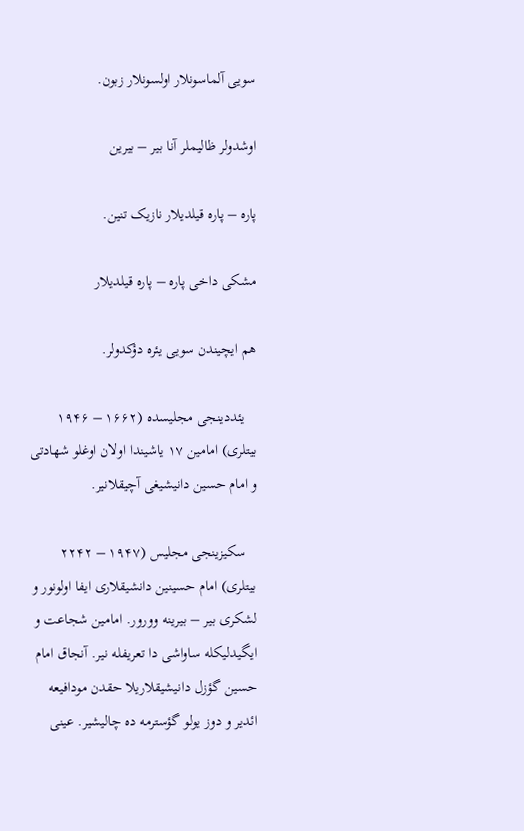سویی آلماسونلار اولسونلار زبون.

اوشدولر ظالیملر آنا بیر – بیرین

پاره – پاره قیلدیلار نازیک تنین.

مشکی داخی پاره – پاره قیلدیلار

هم ایچیندن سویی یئره دؤکدولر.

   یئددینجی مجلیسده (۱۶۶۲ – ۱۹۴۶ بیتلری) امامین ۱۷ یاشیندا اولان اوغلو شهادتی و امام حسین دانیشیغی آچیقلانیر.

   سکیزینجی مجلیس (۱۹۴۷ – ۲۲۴۲ بیتلری) امام حسینین دانشیقلاری ایفا اولونور و لشکری بیر – بیرینه وورور. امامین شجاعت و ایگیدلیکله ساواشی دا تعریفله نیر. آنجاق امام حسین گؤزل دانیشیقلاریلا حقدن مودافیعه ائدیر و دوز یولو گؤسترمه ده چالیشیر. عینی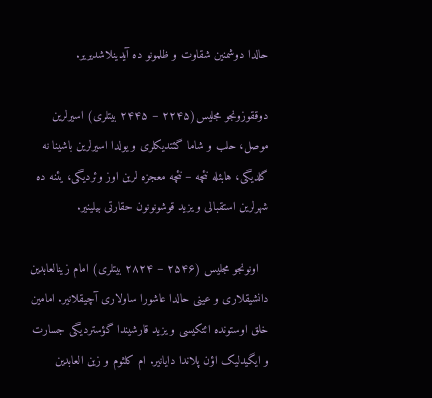حالدا دوشمنین شقاوت و ظلمونو ده آیدینلاشدیریر.

دوققوزونجو مجلیس(۲۲۴۵ – ۲۴۴۵ بیتلری) اسیرلرین موصل، حلب و شاما گئتدیکلری و یولدا اسیرلرین باشینا نه گلدیگی، هابئله نئچه – نئچه معجزه لرین اوز وئردیگی، یئنه ده شهرلرین استقبالی و یزید قوشونونون حقارتی بیلینیر.

   اونونجو مجلیس (۲۵۴۶ – ۲۸۲۴ بیتلری) امام زینالعابدین دانشیقلاری و عینی حالدا عاشورا ساولاری آچیقلانیر. امامین خلق اوستونده ائتکیسی و یزید قارشیندا گؤستردیگی جسارت و ایگیدلیک اؤن پلاندا دایانیر. ام کلثوم و زین العابدین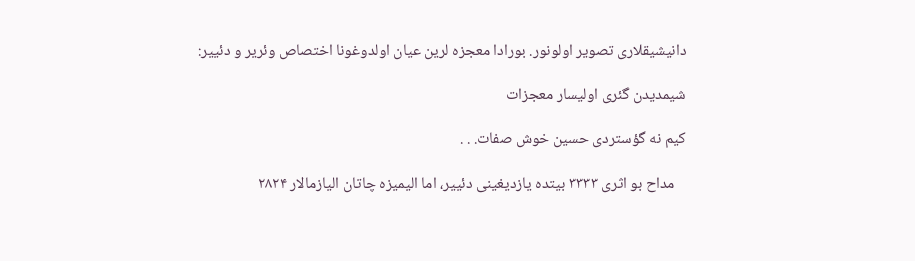دانیشیقلاری تصویر اولونور. بورادا معجزه لرین عیان اولدوغونا اختصاص وئریر و دئییر:

شیمدیدن گئری اولیسار معجزات

کیم نه گؤستردی حسین خوش صفات. . .

   مداح بو اثری ۳۳۳۳ بیتده یازدیغینی دئییر، اما الیمیزه چاتان الیازمالار ۲۸۲۴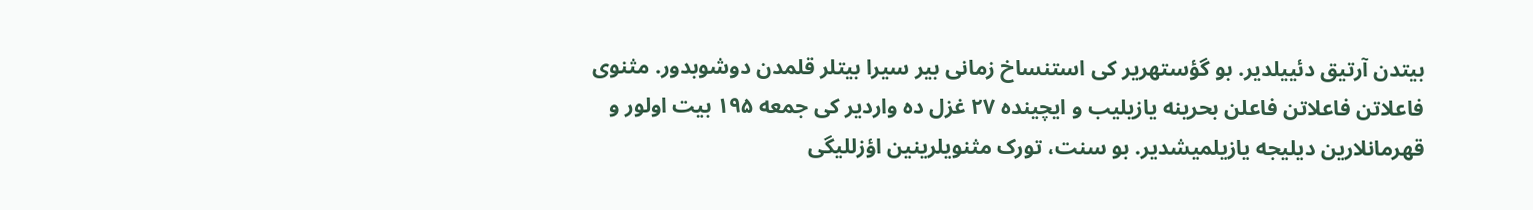بیتدن آرتیق دئییلدیر. بو گؤستهریر کی استنساخ زمانی بیر سیرا بیتلر قلمدن دوشوبدور. مثنوی فاعلاتن فاعلاتن فاعلن بحرینه یازیلیب و ایچینده ۲۷ غزل ده واردیر کی جمعه ۱۹۵ بیت اولور و قهرمانلارین دیلیجه یازیلمیشدیر. بو سنت، تورک مثنویلرینین اؤزللیگی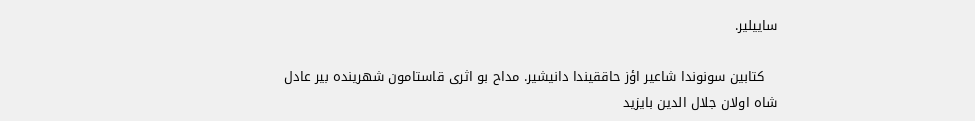ساییلیر.

   کتابین سونوندا شاعیر اؤز حاققیندا دانیشیر. مداح بو اثری قاستامون شهرینده بیر عادل شاه اولان جلال الدین بایزید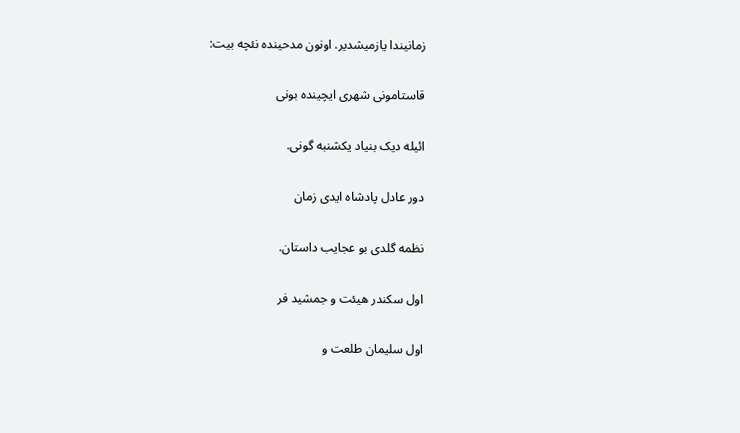زمانیندا یازمیشدیر. اونون مدحینده نئچه بیت:

قاستامونی شهری ایچینده بونی

ائیله دیک بنیاد یکشنبه گونی.

دور عادل پادشاه ایدی زمان

نظمه گلدی بو عجایب داستان.

اول سکندر هیئت و جمشید فر

اول سلیمان طلعت و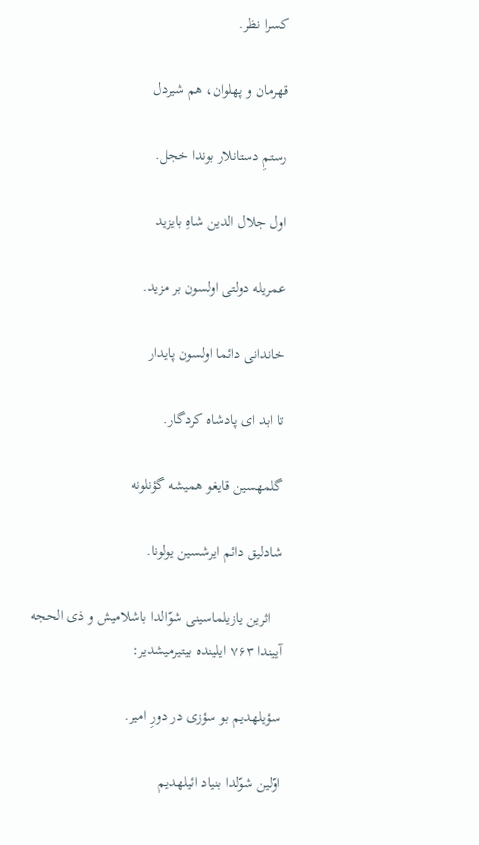کسرا نظر.

قهرمان و پهلوان، هم شیردل

رستمِ دستانلار بوندا خجل.

اول جلال الدین شاهِ بایزید

عمریله دولتی اولسون بر مزید.

خاندانی دائما اولسون پایدار

تا ابد ای پادشاه کردگار.

گلمهسین قایغو همیشه گؤنلونه

شادلیق دائم ایرشسین یولونا.

   اثرین یازیلماسینی شوّالدا باشلامیش و ذی الحجه آییندا ۷۶۳ ایلینده بیتیرمیشدیر:

سؤیلهدیم بو سؤزی در دورِ امیر.

اوّلین شوّلدا بنیاد ائیلهدیم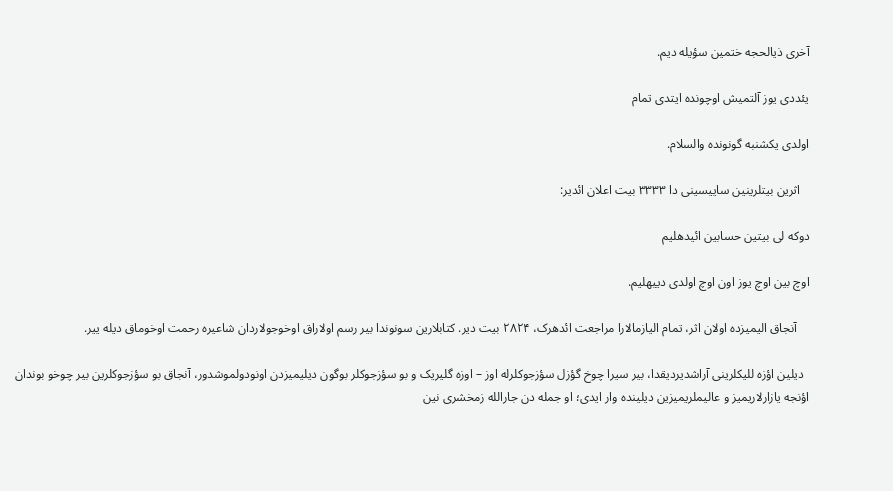آخری ذیالحجه ختمین سؤیله دیم.

یئددی یوز آلتمیش اوچونده ایتدی تمام

اولدی یکشنبه گونونده والسلام.

   اثرین بیتلرینین ساییسینی دا ۳۳۳۳ بیت اعلان ائدیر:

دوکه لی بیتین حسابین ائیدهلیم

اوچ بین اوچ یوز اون اوچ اولدی دییهلیم.

    آنجاق الیمیزده اولان اثر، تمام الیازمالارا مراجعت ائدهرک، ۲۸۲۴ بیت دیر. کتابلارین سونوندا بیر رسم اولاراق اوخوجولاردان شاعیره رحمت اوخوماق دیله ییر.

  دیلین اؤزه للیکلرینی آراشدیردیقدا، بیر سیرا چوخ گؤزل سؤزجوکلرله اوز – اوزه گلیریک و بو سؤزجوکلر بوگون دیلیمیزدن اونودولموشدور، آنجاق بو سؤزجوکلرین بیر چوخو بوندان اؤنجه یازارلاریمیز و عالیملریمیزین دیلینده وار ایدی؛ او جمله دن جارالله زمخشری نین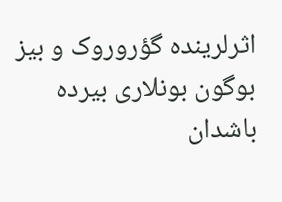اثرلرینده گؤروروک و بیز بوگون بونلاری بیرده باشدان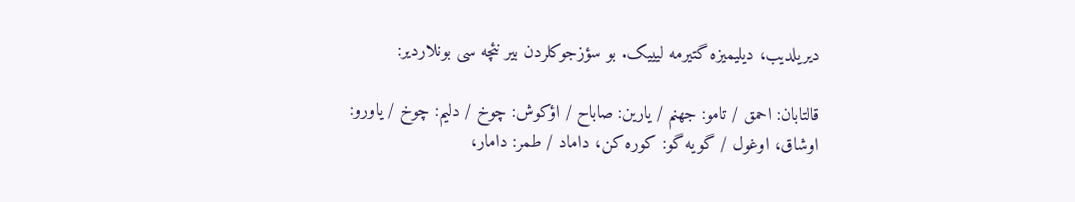دیریلدیب، دیلیمیزه گتیرمه لیییک. بو سؤزجوکلردن بیر نئچه سی بونلاردیر:

قالتابان: احمق / تامو: جهنم / یارین: صاباح / اؤکوش: چوخ / دلیم: چوخ / یاورو: اوشاق، اوغول / گویه گو: کوره کن، داماد / طمر: دامار،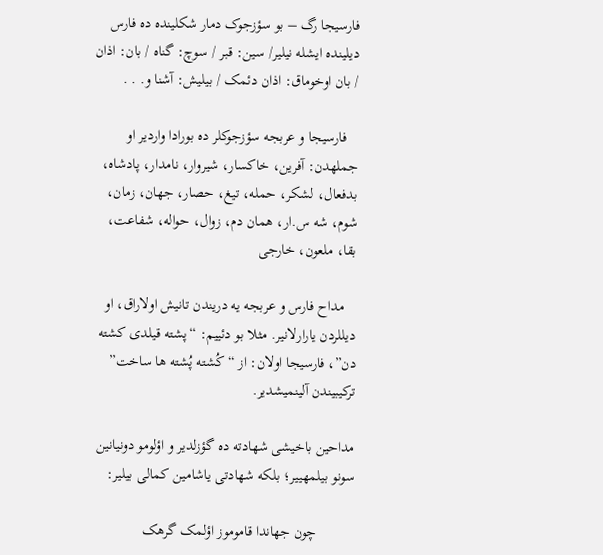فارسیجا رگ – بو سؤزجوک دمار شکلینده ده فارس دیلینده ایشله نیلیر/ سین: قبر / سوچ: گناه / بان: اذان / بان اوخوماق: اذان دئمک / بیلیش: آشنا و. . .

   فارسیجا و عربجه سؤزجوکلر ده بورادا واردیر او جملهدن: آفرین، خاکسار، شیروار، نامدار، پادشاه، بدفعال، لشکر، حمله، تیغ، حصار، جهان، زمان، شوم، شه س.ار، همان دم، زوال، حواله، شفاعت، بقا، ملعون، خارجی

   مداح فارس و عربجه یه دریندن تانیش اولاراق، او دیللردن یارارلانیر. مثلا بو دئییم: “پشته قیلدی کشته دن”، فارسیجا اولان: از “کُشته پُشته ها ساخت” ترکیبیندن آلینمیشدیر.

مداحین باخیشی شهادته ده گؤزلدیر و اؤلومو دونیانین سونو بیلمهییر؛ بلکه شهادتی یاشامین کمالی بیلیر:

          چون جهاندا قاموموز اؤلمک گرهک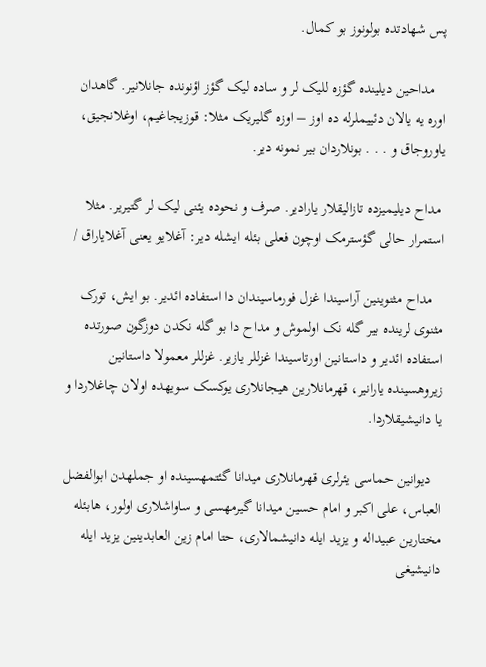پس شهادتده بولونوز بو کمال.

   مداحین دیلینده گؤزه للیک لر و ساده لیک گؤز اؤنونده جانلانیر. گاهدان اوره یه یالان دئییملرله ده اوز – اوزه گلیریک مثلا: قوزیجاغیم، اوغلانجیق، یاوروجاق و . . . بونلاردان بیر نمونه دیر.

 مداح دیلیمیزده تازالیقلار یارادیر. صرف و نحوده یئنی لیک لر گتیریر. مثلا استمرار حالی گؤسترمک اوچون فعلی بئله ایشله دیر: آغلایو یعنی آغلایاراق /

   مداح مثنوینین آراسیندا غزل فورماسیندان دا استفاده ائدیر. بو ایش، تورک مثنوی لرینده بیر گله نک اولموش و مداح دا بو گله نکدن دوزگون صورتده استفاده ائدیر و داستانین اورتاسیندا غزللر یازیر. غزللر معمولا داستانین زیروهسینده یارانیر، قهرمانلارین هیجانلاری یوکسک سویهده اولان چاغلاردا و یا دانیشیقلاردا.

   دیوانین حماسی یئرلری قهرمانلاری میدانا گئتمهسینده او جملهدن ابوالفضل العباس، علی اکبر و امام حسین میدانا گیرمهسی و ساواشلاری اولور، هابئله مختارین عبیداله و یزید ایله دانیشمالاری، حتا امام زین العابدینین یزید ایله دانیشیغی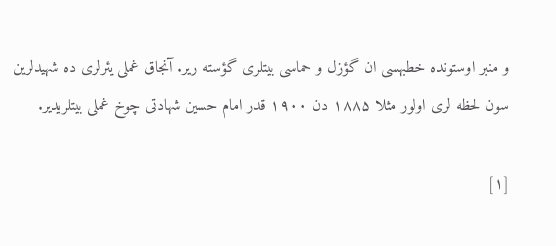و منبر اوستونده خطبهسی ان گؤزل و حماسی بیتلری گؤسته ریر. آنجاق غملی یئرلری ده شهیدلرین سون لحظه لری اولور مثلا ۱۸۸۵ دن ۱۹۰۰ قدر امام حسین شهادتی چوخ غملی بیتلریدیر.

[۱]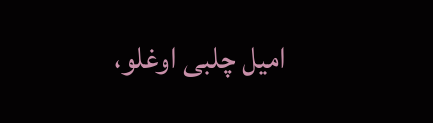امیل چلبی اوغلو،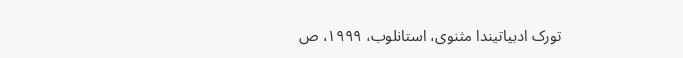تورک ادبیاتیندا مثنوی، استانلوب، ۱۹۹۹، ص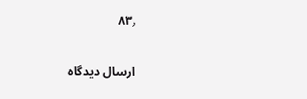۸۳٫

ارسال دیدگاه